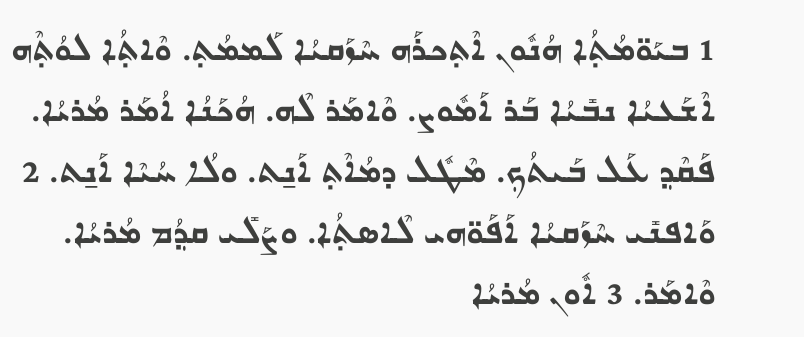1 ܒܝܰܘ̈ܡܳܬ݂ܳܐ ܗܳܢܽܘܢ ܐܶܬ݂ܟܪܰܗ ܚܶܙܰܩܝܳܐ ܠܰܡܡܳܬ݂. ܘܶܐܬ݂ܳܐ ܠܘܳܬ݂ܶܗ ܐܶܫܰܥܝܳܐ ܢܒܺܝܳܐ ܒܰܪ ܐܰܡܽܘܨ. ܘܶܐܡܰܪ ܠܶܗ. ܗܳܟܰܢܳܐ ܐܳܡܰܪ ܡܳܪܝܳܐ. ܦܰܩܶܕ݂ ܥܰܠ ܒܰܝܬܳܟ݂. ܡܶܛܽܠ ܕܡܳܐܶܬ݂ ܐܰܢ̱ܬ. ܘܠܳܐ ܚܳܝܶܐ ܐܰܢ̱ܬ. 2 ܘܰܐܦܢܺܝ ܚܶܙܰܩܝܳܐ ܐܰܦܰܘ̈ܗܝ ܠܶܐܣܬ݂ܳܐ. ܘܨܰܠܺܝ ܩܕ݂ܳܡ ܡܳܪܝܳܐ. ܘܶܐܡܰܪ. 3 ܐܽܘܢ ܡܳܪܝܳܐ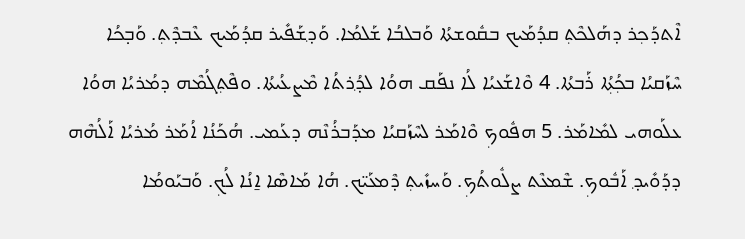ܐܶܬܕܰܟ݂ܪ ܕܗܰܠܟܶܬ݂ ܩܕܳܡܰܝܟ ܒܩܽܘܫܬܳܐ ܘܰܒܠܒܳܐ ܫܰܠܡܳܐ. ܘܰܕ݂ܫܰܦܺܝܪ ܩܕܳܡܰܝܟ ܥܶܒܕܶܬ݂. ܘܰܒ̣ܟܳܐ ܚܶܙܰܩܝܳܐ ܒܟ݂ܳܬ݂ܳܐ ܪܰܒܬܳܐ. 4 ܘܶܐܫܰܥܝܳܐ ܠܳܐ ܢܦܰܩ ܗܘܳܐ ܠܕ݂ܳܪܬܳܐ ܡܶܨܥܳܝܬܳܐ. ܘܦܶܬ݂ܓܳܡܶܗ ܕܡܳܪܝܳܐ ܗܘܳܐ ܥܠܰܘܗܝ ܠܡܺܐܡܰܪ. 5 ܗܦܽܘܟ݂ ܘܶܐܡܰܪ ܠܚܶܙܰܩܝܳܐ ܡܕܰܒܪܳܢܶܗ ܕܥܰܡܝ. ܗܳܟܰܢܳܐ ܐܳܡܰܪ ܡܳܪܝܳܐ ܐܰܠܳܗܶܗ ܕܕܰܘܺܝܕ݂ ܐܰܒܽܘܟ݂. ܫܶܡܥܶܬ ܨܠܽܘܬܳܟ݂. ܘܰܚܙܺܝܬ݂ ܕܶܡܥܰܝ̈ܟ. ܗܳܐ ܡܰܐܣܶܐ ܐ̱ܢܳܐ ܠܳܟ݂. ܘܰܒܝܰܘܡܳܐ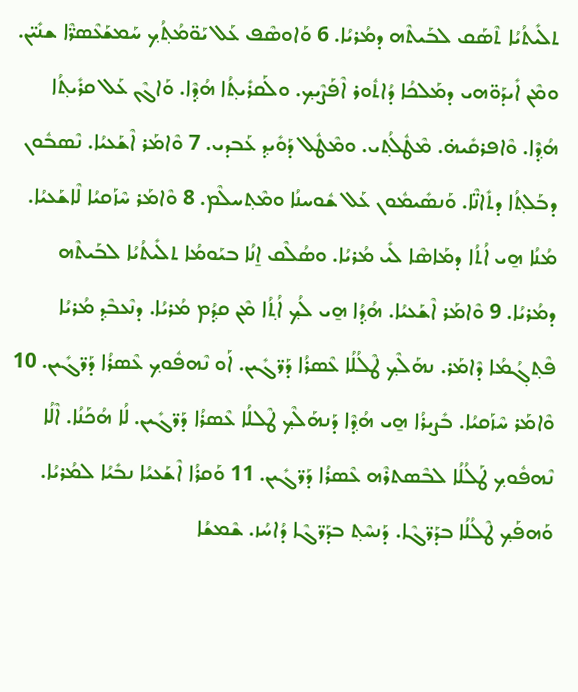ܬܠܺܝܬܳܝܳܐ ܬܶܣܰܩ ܠܒܰܝܬܶܗ ܕܡܳܪܝܳܐ. 6 ܘܰܐܘܣܶܦ ܥܰܠ ܝܰܘ̈ܡܳܬ݂ܳܟ݂ ܚܰܡܫܰܥܶܣܖ̈ܶܐ ܫܢܺܝ̈ܢ. ܘܡܶܢ ܐܺܝܕܰܘ̈ܗܝ ܕܡܰܠܟܳܐ ܕܳܐܬܽܘܪ ܐܶܦܰܨܶܝܟ݂. ܘܠܰܩܪܺܝܬ݂ܳܐ ܗܳܕ݂ܶܐ. ܘܰܐܓܶܢ ܥܰܠ ܩܪܺܝܬ݂ܳܐ ܗܳܕ݂ܶܐ. ܘܶܐܦܪܩܺܝܗ̇. ܡܶܛܽܠܳܬ݂ܝ. ܘܡܶܛܽܠ ܕܰܘܺܝܕ݂ ܥܰܒܕܝ. 7 ܘܶܐܡܰܪ ܐܶܫܰܥܝܳܐ. ܢܶܣܒܽܘܢ ܕܒܰܠܬ݂ܳܐ ܕܬܺܐܢ̈ܶܐ. ܘܰܢܣܺܝܡܽܘܢ ܥܰܠ ܫܽܘܚܢܳܐ ܘܡܶܬ݂ܚܠܶܡ. 8 ܘܶܐܡܰܪ ܚܶܙܰܩܝܳܐ ܠܶܐܫܰܥܝܳܐ. ܡܳܢܳܐ ܗ̱ܝ ܐܳܬܳܐ ܕܡܰܐܣܶܐ ܠܺܝ ܡܳܪܝܳܐ. ܘܣܳܠܶܩ ܐ̱ܢܳܐ ܒܝܰܘܡܳܐ ܬܠܺܝܬܳܝܳܐ ܠܒܰܝܬܶܗ ܕܡܳܪܝܳܐ. 9 ܘܶܐܡܰܪ ܐܶܫܰܥܝܳܐ. ܗܳܕ݂ܳܐ ܗ̱ܝ ܠܳܟ݂ ܐܳܬ݂ܳܐ ܡܶܢ ܩܕ݂ܳܡ ܡܳܪܝܳܐ. ܕܢܶܥܒܶܕ݂ ܡܳܪܝܳܐ ܦܶܬ݂ܓ݂ܳܡܳܐ ܕܶܐܡܰܪ. ܢܗܰܠܶܟ݂ ܛܶܠܳܠܳܐ ܥܶܣܪܳܐ ܕܰܖ̈ܓܺܝܢ. ܐܰܘ ܢܶܗܦܽܘܟ݂ ܥܶܣܪܳܐ ܕܰܖ̈ܓܺܝܢ. 10 ܘܶܐܡܰܪ ܚܶܙܰܩܝܳܐ. ܒܺܨܝܪܳܐ ܗ̱ܝ ܗܳܕ݂ܶܐ ܕܰܢܗܰܠܶܟ݂ ܛܶܠܠܳܐ ܥܶܣܪܳܐ ܕܰܖ̈ܓܺܝܢ. ܠܳܐ ܗܳܟܰܢܳܐ. ܐܶܠܳܐ ܢܶܗܦܽܘܟ݂ ܛܰܠܳܠܳܐ ܠܒܶܣܬܪܶܗ ܥܶܣܪܳܐ ܕܰܖ̈ܓܺܝܢ. 11 ܘܰܩܪܳܐ ܐܶܫܰܥܝܳܐ ܢܒܺܝܳܐ ܠܡܳܪܝܳܐ. ܘܰܗܦܰܟ݂ ܛܶܠܳܠܳܐ ܒܕܰܖ̈ܓܶܐ. ܕܰܢܚܶܬ݂ ܒܕܰܖ̈ܓܶܐ ܕܳܐܚܳܙ. ܫܶܡܫܳܐ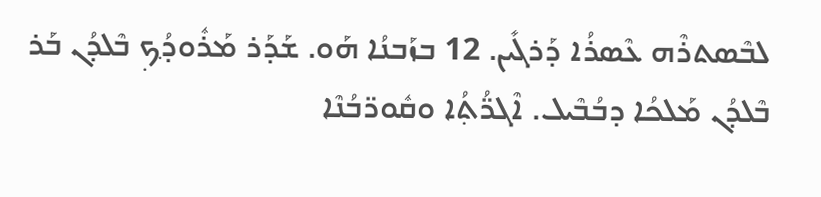ܠܒܶܣܬܪܶܗ ܥܶܣܪܳܐ ܕܰܪܓܺܝܢ. 12 ܒܙܰܒܢܳܐ ܗܰܘ. ܫܰܕܰܪ ܡܰܪܽܘܕ݂ܳܟ݂ ܒܶܠܕܳܢ ܒܰܪ ܒܶܠܕܳܢ ܡܰܠܟܳܐ ܕܒܳܒܶܝܠ. ܐܶܓܖ̈ܳܬ݂ܳܐ ܘܩܽܘܖ̈ܒܳܢܶܐ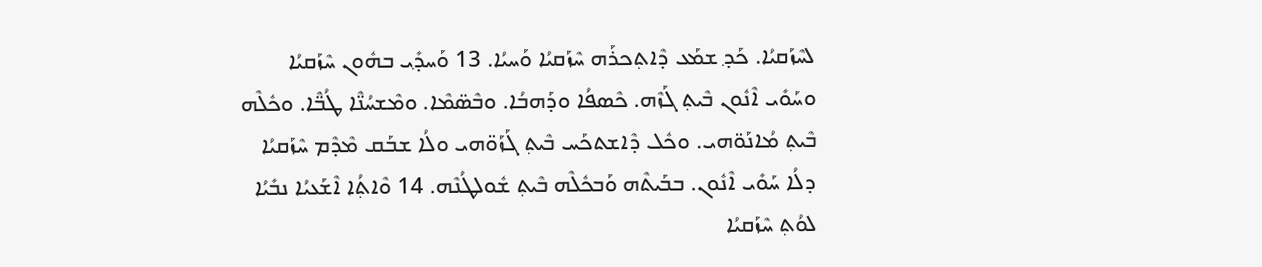ܠܚܶܙܰܩܝܳܐ. ܟܰܕ݂ ܫܡܰܥ ܕܶܐܬ݂ܟܪܰܗ ܚܶܙܰܩܝܳܐ ܘܰܚܝܳܐ. 13 ܘܰܚܕ݂ܺܝ ܒܗܽܘܢ ܚܶܙܰܩܝܳܐ ܘܚܰܘܺܝ ܐܶܢܽܘܢ ܒܶܝܬ݂ ܓܰܙܶܗ. ܟܶܣܦܳܐ ܘܕܰܗܒܳܐ. ܘܒܶܣ̈ܡܶܐ. ܘܡܶܫܚܳܢ̈ܶܐ ܛܳܒ̈ܶܐ. ܘܟܽܠܶܗ ܒܶܝܬ݂ ܡܳܐܢܰܘ̈ܗܝ. ܘܟܽܠ ܕܶܐܫܬܟܰܚ ܒܶܝܬ݂ ܓܰܙܰܘ̈ܗܝ ܘܠܳܐ ܫܒܰܩ ܡܶܕܶܡ ܚܶܙܰܩܝܳܐ ܕܠܳܐ ܚܰܘܺܝ ܐܶܢܽܘܢ. ܒܒܰܝܬܶܗ ܘܰܒܟܽܠܶܗ ܒܶܝܬ݂ ܫܽܘܠܛܳܢܶܗ. 14 ܘܶܐܬ݂ܳܐ ܐܶܫܰܥܝܳܐ ܢܒܺܝܳܐ ܠܘܳܬ݂ ܚܶܙܰܩܝܳܐ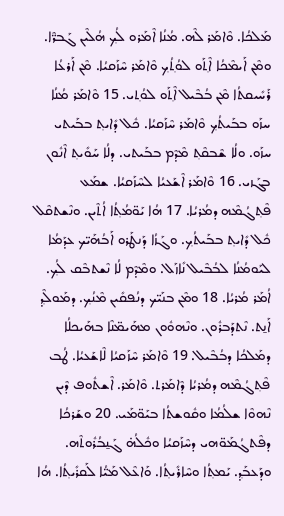ܡܰܠܟܳܐ. ܘܶܐܡܰܪ ܠܶܗ. ܡܳܢܳܐ ܐܶܡܰܪܘ ܠܳܟ݂ ܗܳܠܶܝܢ ܓܰܒܖ̈ܶܐ. ܘܡܶܢ ܐܰܝܡܶܟܳܐ ܐܶܬ݂ܰܘ ܠܘܳܬ݂ܳܟ݂ ܘܶܐܡܰܪ ܚܶܙܰܩܝܳܐ. ܡܶܢ ܐܰܪܥܳܐ ܪܰܚܺܝܩܬܳܐ ܡܶܢ ܒܳܒܶܝܠ ܐܶܬ݂ܰܘ ܠܘܳܬ݂ܝ. 15 ܘܶܐܡܰܪ ܡܳܢܳܐ ܚܙܰܘ ܒܒܰܝܬܳܟ݂ ܘܶܐܡܰܪ ܚܶܙܰܩܝܳܐ. ܟܽܠ ܕܺܐܝܬ݂ ܒܒܰܝܬܝ ܚܙܰܘ. ܘܠܳܐ ܫܶܒܩܶܬ݂ ܡܶܕܶܡ ܒܒܰܝܬܝ. ܕܠܳܐ ܚܰܘܺܝܬ݂ ܐܶܢܽܘܢ ܒܓܰܙܝ. 16 ܘܶܐܡܰܪ ܐܶܫܰܥܝܳܐ ܠܚܶܙܰܩܝܳܐ. ܫܡܰܥ ܦܶܬ݂ܓܳܡܶܗ ܕܡܳܪܝܳܐ. 17 ܗܳܐ ܝܰܘ̈ܡܳܬ݂ܳܐ ܐܳܬܶܝܢ. ܘܢܶܫܬܩܶܠ ܟܽܠ ܕܺܐܝܬ݂ ܒܒܰܝܬܳܟ݂. ܘܓܰܙܳܐ ܕܰܢܛܰܪܘ ܐܰܒܳܗܰܝ̈ܟ ܥܕܰܡܳܐ ܠܝܰܘܡܳܢܳܐ ܠܒܳܒܶܝܠ ܢܺܐܙܰܠ. ܘܡܶܕܶܡ ܠܳܐ ܢܶܫܬܒܶܩ ܠܳܟ݂. ܐܳܡܰܪ ܡܳܪܝܳܐ. 18 ܘܡܶܢ ܒܢܰܝ̈ܟ ܕܢܳܦܩܺܝܢ ܡܶܢܳܟ݂. ܕܡܰܘܠܶܕ݂ ܐܰܢ̱ܬ. ܢܶܬܕܰܒܪܽܘܢ. ܘܢܶܗܘܽܘܢ ܡܗܰܝܡ̈ܢܶܐ ܒܗܰܝܟܠܳܐ ܕܡܰܠܟܳܐ ܕܒܳܒܶܝܠ. 19 ܘܶܐܡܰܪ ܚܶܙܰܩܝܳܐ ܠܶܐܫܰܥܝܳܐ. ܛܳܒ ܦܶܬ݂ܓܳܡܶܗ ܕܡܳܪܝܳܐ ܕܶܐܡܰܪܬ. ܘܶܐܡܰܪ. ܐܶܫܬܽܘܦ ܕܶܝܢ ܢܶܗܘܶܐ ܫܠܳܡܳܐ ܘܩܽܘܫܬܳܐ ܒܝܰܘ̈ܡܰܝ. 20 ܘܫܰܪܟܳܐ ܕܦܶܬܓܳܡܰܘ̈ܗܝ ܕܚܶܙܰܩܝܳܐ ܘܟܽܠܳܗ̇ ܓܰܢ̱ܒܳܪܽܘܬܶܗ. ܘܕܰܥܒܰܕ݂. ܝܰܡܬ݂ܳܐ ܘܚܶܐܪܺܝܬ݂ܳܐ. ܘܰܐܥܶܠ ܡܰܝ̈ܳܐ ܠܰܩܪܺܝܬ݂ܳܐ. ܗܳܐ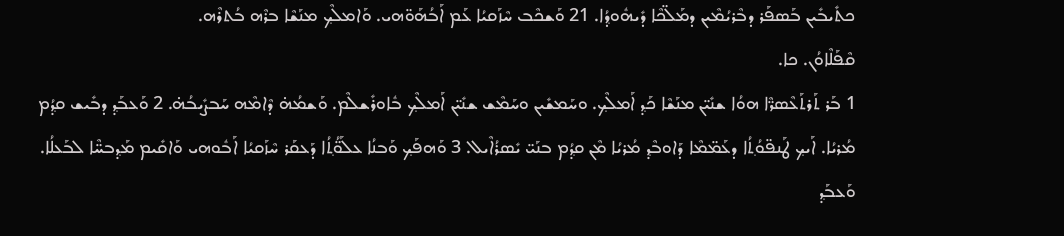ܟܬܺܝܒܺܝܢ ܒܰܣܦܰܪ ܕܒܶܪܝܳܡܶܝܢ ܕܡܰܠ̈ܟܶܐ ܕܺܝܗܽܘܕ݂ܳܐ. 21 ܘܰܫܟܶܒ ܚܶܙܰܩܝܳܐ ܥܰܡ ܐܰܒܳܗܰܘ̈ܗܝ. ܘܰܐܡܠܶܟ݂ ܡܢܰܫܶܐ ܒܪܶܗ ܒܳܬܪܶܗ.
ܩܶܦܰܠܶܐܘܳܢ. ܟܐ.
1 ܒܰܪ ܬܰܪܬܰܥܶܣܖ̈ܶܐ ܗܘܳܐ ܫܢܺܝ̈ܢ ܡܢܰܫܶܐ ܟܰܕ݂ ܐܰܡܠܶܟ݂. ܘܚܰܡܫܺܝܢ ܘܚܰܡܶܫ ܫܢܺܝ̈ܢ ܐܰܡܠܶܟ݂ ܒܽܐܘܪܺܫܠܶܡ. ܘܰܫܡܳܗ̇ ܕܶܐܡܶܗ ܚܰܒܨܺܝܒܳܗ̇. 2 ܘܰܥܒܰܕ݂ ܕܒܺܝܫ ܩܕ݂ܳܡ ܡܳܪܝܳܐ. ܐܰܝܟ݂ ܛܰܢܦ̈ܘܳܬ݂ܳܐ ܕܥܰܡ̈ܡܶܐ ܕܰܐܘܒܶܕ݂ ܡܳܪܝܳܐ ܡܶܢ ܩܕ݂ܳܡ ܒܢܰܝ̈ ܝܺܣܪܳܐܶܝܠ. 3 ܘܰܗܦܰܟ݂ ܘܰܒܢܳܐ ܥܠܰܘ̈ܳܬ݂ܳܐ ܕܰܥܩܰܪ ܚܶܙܰܩܝܳܐ ܐܰܒܽܘܗܝ ܘܰܐܩܺܝܡ ܡܰܕ݂ܒܚ̈ܶܐ ܠܒܰܥܠܳܐ. ܘܰܥܒܰܕ݂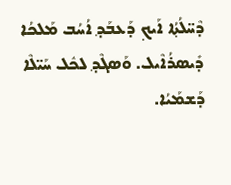ܕܶܚ̈ܠܳܬ݂ܳܐ ܐܰܝܟ݂ ܕܰܥܒܰܕ݂ ܐܳܚܳܒ ܡܰܠܟܳܐ ܕܺܝܣܪܳܐܶܝܠ. ܘܰܣܓܶܕ݂ ܠܟܽܠ ܚܰܝ̈ܠܶܐ ܕܰܫܡܰܝܳܐ.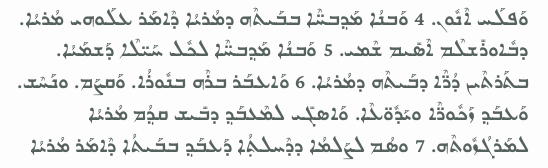ܘܰܦܠܰܚ ܐܶܢܽܘܢ. 4 ܘܰܒܢܳܐ ܡܰܕ݂ܒܚ̈ܶܐ ܒܒܰܝܬܶܗ ܕܡܳܪܝܳܐ ܕܶܐܡܰܪ ܥܠܰܘܗܝ ܡܳܪܝܳܐ. ܕܒܽܐܘܪܺܫܠܶܡ ܐܶܣܺܝܡ ܫܶܡܝ. 5 ܘܰܒܢܳܐ ܡܰܕ݂ܒܚ̈ܶܐ ܠܟܽܠ ܚܰܝ̈ܠܶܐ ܕܰܫܡܰܝܳܐ. ܒܬܰܪܬܶܝܢ ܕܳܖ̈ܶܐ ܕܒܰܝܬܶܗ ܕܡܳܪܝܳܐ. 6 ܘܰܐܥܒܰܪ ܒܪܶܗ ܒܢܽܘܪܳܐ. ܘܰܩܨܰܡ. ܘܢܰܚܶܫ. ܘܰܥܒܰܕ݂ ܙܰܟܽܘܖ̈ܶܐ ܘܝܰܕܽܘ̈ܥܶܐ. ܘܰܐܣܓܺܝ ܠܡܶܥܒܰܕ݂ ܕܒܺܝܫ ܩܕ݂ܳܡ ܡܳܪܝܳܐ ܠܡܰܪܓܳܙܽܘܬܶܗ. 7 ܘܣܳܡ ܠܨܰܠܡܳܐ ܕܕܶܚܠܬ݂ܳܐ ܕܰܥܒܰܕ݂ ܒܒܰܝܬܳܐ ܕܶܐܡܰܪ ܡܳܪܝܳܐ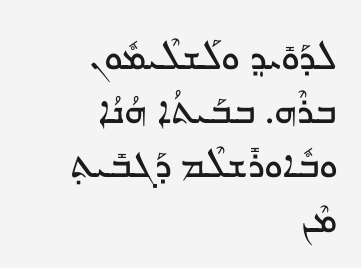ܠܕܰܘܺܝܕ݂ ܘܠܰܫܠܶܝܡܽܘܢ ܒܪܶܗ. ܒܒܰܝܬܳܐ ܗܳܢܳܐ ܘܒܽܐܘܪܺܫܠܶܡ ܕܰܓܒܺܝܬ݂ ܡܶܢ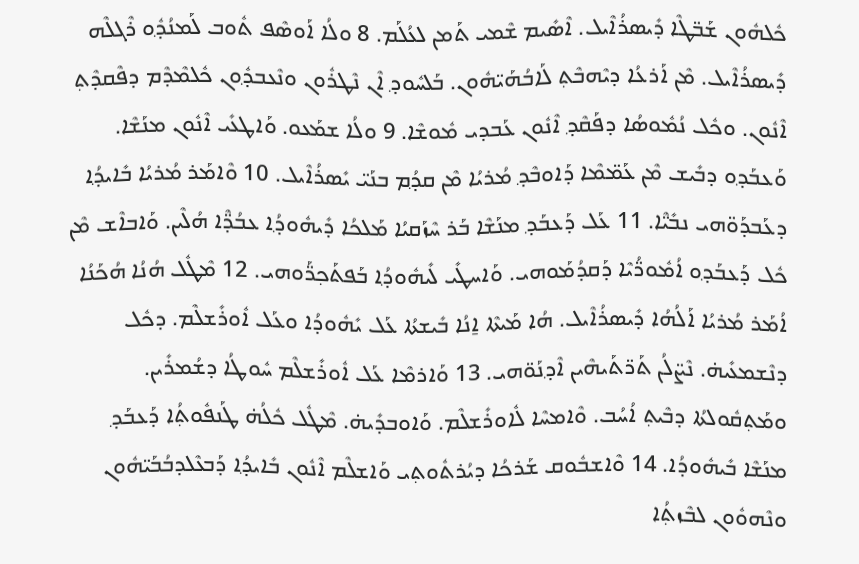ܟܽܠܗܽܘܢ ܫܰܒ̈ܛܶܐ ܕܺܝܣܪܳܐܶܝܠ. ܐܶܣܺܝܡ ܫܶܡܝ ܬܰܡܢ ܠܥܳܠܰܡ. 8 ܘܠܳܐ ܐܰܘܣܶܦ ܬܽܘܒ ܠܰܡܢܳܕ݂ܽܘ ܪܶܓܠܶܗ ܕܺܝܣܪܳܐܶܝܠ. ܡܶܢ ܐܰܪܥܳܐ ܕܝܶܗܒܶܬ݂ ܠܰܐܒܳܗܰܝ̈ܗܽܘܢ. ܒܰܠܚܽܘܕ݂ ܐܶܢ ܢܶܛܪܽܘܢ ܘܢܶܥܒܕ݂ܽܘܢ ܟܽܠܡܶܕܶܡ ܕܦܶܩܕܶܬ݂ ܐܶܢܽܘܢ. ܘܟܽܠ ܢܳܡܽܘܣܳܐ ܕܦܰܩܶܕ݂ ܐܶܢܽܘܢ ܥܰܒܕܝ ܡܽܘܫܶܐ. 9 ܘܠܳܐ ܫܡܰܥܘ. ܘܰܐܛܥܺܝ ܐܶܢܽܘܢ ܡܢܰܫܶܐ. ܘܰܥܒܰܕ݂ܘ ܕܒܺܝܫ ܡܶܢ ܥܰܡ̈ܡܶܐ ܕܰܐܘܒܶܕ݂ ܡܳܪܝܳܐ ܡܶܢ ܩܕ݂ܳܡ ܒܢܰܝ̈ ܝܺܣܪܳܐܶܝܠ. 10 ܘܶܐܡܰܪ ܡܳܪܝܳܐ ܒܺܐܝܕ݂ܳܐ ܕܥܰܒܕܰܘ̈ܗܝ ܢܒܺܝ̈ܶܐ. 11 ܥܰܠ ܕܰܥܒܰܕ݂ ܡܢܰܫܶܐ ܒܰܪ ܚܶܙܰܩܝܳܐ ܡܰܠܟܳܐ ܕܺܝܗܽܘܕ݂ܳܐ ܥܒܳܕ̈ܶܐ ܗܳܠܶܝܢ. ܘܰܐܒܐܶܫ ܡܶܢ ܟܽܠ ܕܰܥܒܰܕ݂ܘ ܐܳܡܽܘܖ̈ܳܝܶܐ ܕܰܩܕܳܡܰܘܗܝ. ܘܰܐܚܛܺܝ ܠܺܝܗܽܘܕ݂ܳܐ ܒܰܦܬܰܟ݂ܖ̈ܰܘܗܝ. 12 ܡܶܛܽܠ ܗܳܢܳܐ ܗܳܟܰܢܳܐ ܐܳܡܰܪ ܡܳܪܝܳܐ ܐܰ‌ܠܳܗܳܐ ܕܺܝܣܪܳܐܶܝܠ. ܗܳܐ ܡܰܝܬܶܐ ܐ̱ܢܳܐ ܒܺܝܫܬܳܐ ܥܰܠ ܝܺܗܽܘܕܳܐ ܘܥܰܠ ܐܽܘܪܺܫܠܶܡ. ܕܟܽܠ ܕܢܶܫܡܥܺܝܗ̇. ܢܶܨ̈ܠܳܢ ܬܰܖ̈ܬܰܝܗܶܝܢ ܐܶܕ݂ܢܰܘ̈ܗܝ. 13 ܘܰܐܪܡܶܐ ܥܰܠ ܐܽܘܪܺܫܠܶܡ ܚܽܘܛܳܐ ܕܫܳܡܪܺܝܢ. ܘܡܰܬ݂ܩܽܘܠܬܳܐ ܕܒܶܝܬ݂ ܐܳܚܳܒ. ܘܶܐܡܚܶܐ ܠܽܐܘܪܺܫܠܶܡ. ܘܰܐܘܒܕܺܝܗ̇. ܡܶܛܽܠ ܟܽܠܳܗ̇ ܛܰܢܦܽܘܬ݂ܳܐ ܕܰܥܒܰܕ݂ ܡܢܰܫܶܐ ܒܺܝܗܽܘܕܳܐ. 14 ܘܶܐܫܒܽܘܩ ܫܰܪܟܳܐ ܕܝܳܪܬܽܘܬ݂ܝ ܘܰܐܫܠܶܡ ܐܶܢܽܘܢ ܒܺܐܝܕ݂ܳܐ ܕܰܒܥܶܠܕܒܳܒܰܝ̈ܗܽܘܢ ܘܢܶܗܘܽܘܢ ܠܒܶܙܬ݂ܳܐ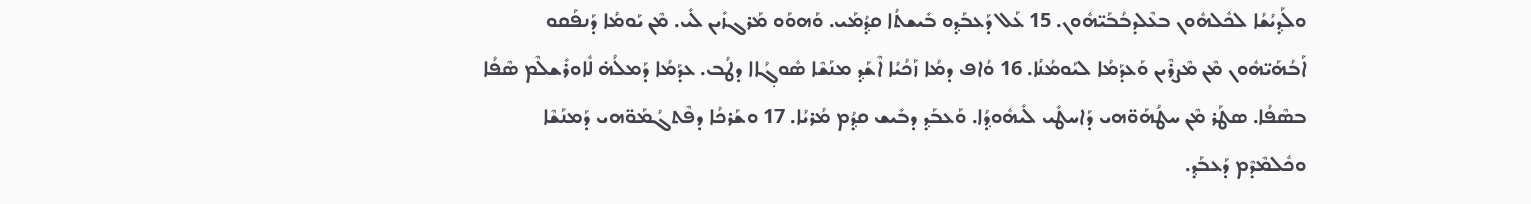ܘܠܰܕ݂ܝܳܫܳܐ ܠܟܽܠܗܽܘܢ ܒܥܶܠܕܒܳܒܰܝ̈ܗܽܘܢ. 15 ܥܰܠ ܕܰܥܒܰܕ݂ܘ ܒܺܝܫܬܳܐ ܩܕ݂ܳܡܰܝ. ܘܰܗܘܰܘ ܡܰܪܓܙܺܝܢ ܠܺܝ. ܡܶܢ ܝܰܘܡܳܐ ܕܰܢܦܰܩܘ ܐܰܒܳܗܰܝ̈ܗܽܘܢ ܡܶܢ ܡܶܨܪܶܝܢ ܘܰܥܕܰܡܳܐ ܠܝܰܘܡܳܢܳܐ. 16 ܘܳܐܦ ܕܡܳܐ ܙܰܟܳܝܳܐ ܐܶܫܰܕ݂ ܡܢܰܫܶܐ ܣܽܘܓ݂ܳܐܐ ܕܛܳܒ. ܥܕܰܡܳܐ ܕܰܡܠܳܗ̇ ܠܽܐܘܪܺܫܠܶܡ ܣܶܦܳܐ ܒܣܶܦܳܐ. ܣܛܰܪ ܡܶܢ ܚܛܳܗܰܘ̈ܗܝ ܕܰܐܚܛܺܝ ܠܺܝܗܽܘܕ݂ܳܐ. ܘܰܥܒܰܕ݂ ܕܒܺܝܫ ܩܕ݂ܳܡ ܡܳܪܝܳܐ. 17 ܘܫܰܪܟܳܐ ܕܦܶܬܓܳܡܰܘ̈ܗܝ ܕܰܡܢܰܫܶܐ ܘܟܽܠܡܶܕܶܡ ܕܰܥܒܰܕ݂.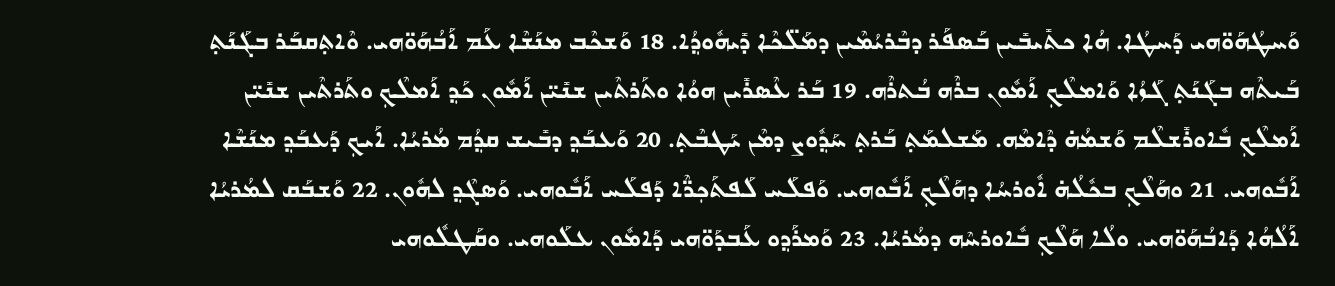ܘܰܚܛܳܗܰܘ̈ܗܝ ܕܰܚܛܳܐ. ܗܳܐ ܟܬܺܝܒܺܝܢ ܒܰܣܦܰܪ ܕܒܶܪܝܳܡܶܝܢ ܕܡܰܠ̈ܟܶܐ ܕܺܝܗܽܘܕ݂ܳܐ. 18 ܘܰܫܟܶܒ ܡܢܰܫܶܐ ܥܰܡ ܐܰܒܳܗܰܘ̈ܗܝ. ܘܶܐܬ݂ܩܒܰܪ ܒܓܰܢܰܬ݂ ܒܰܝܬܶܗ ܒܓܰܢܰܬ݂ ܓܰܙܳܐ ܘܰܐܡܠܶܟ݂ ܐܰܡܽܘܢ ܒܪܶܗ ܒܳܬܪܶܗ. 19 ܒܰܪ ܥܶܣܪܺܝܢ ܗܘܳܐ ܘܬܰܪܬܶܝܢ ܫܢܺܝ̈ܢ ܐܰܡܽܘܢ ܟܰܕ݂ ܐܰܡܠܶܟ݂ ܘܬܰܪܬܶܝܢ ܫܢܺܝ̈ܢ ܐܰܡܠܶܟ݂ ܒܽܐܘܪܺܫܠܶܡ ܘܰܫܡܳܗ̇ ܕܶܐܡܶܗ. ܡܰܫܠܡܰܬ݂ ܒܰܪܬ݂ ܚܰܕ݂ܽܘܨ ܕܡܶܢ ܝܰܛܒܶܬ݂. 20 ܘܰܥܒܰܕ݂ ܕܒܺܝܫ ܩܕ݂ܳܡ ܡܳܪܝܳܐ. ܐܰܝܟ݂ ܕܰܥܒܰܕ݂ ܡܢܰܫܶܐ ܐܰܒܽܘܗܝ. 21 ܘܗܰܠܶܟ݂ ܒܟܽܠܳܗ̇ ܐܽܘܪܚܳܐ ܕܗܰܠܶܟ݂ ܐܰܒܽܘܗܝ. ܘܰܦܠܰܚ ܠܰܦܬܰܟ݂ܖ̈ܶܐ ܕܰܦܠܰܚ ܐܰܒܽܘܗܝ. ܘܰܣܓܶܕ݂ ܠܗܽܘܢ. 22 ܘܰܫܒܰܩ ܠܡܳܪܝܳܐ ܐܰ‌ܠܳܗܳܐ ܕܰܐܒܳܗܰܘ̈ܗܝ. ܘܠܳܐ ܗܰܠܶܟ݂ ܒܽܐܘܪܚܶܗ ܕܡܳܪܝܳܐ. 23 ܘܰܡܪܰܕ݂ܘ ܥܰܒܕܰܘ̈ܗܝ ܕܰܐܡܽܘܢ ܥܠܰܘܗܝ. ܘܩܰܛܠܽܘܗܝ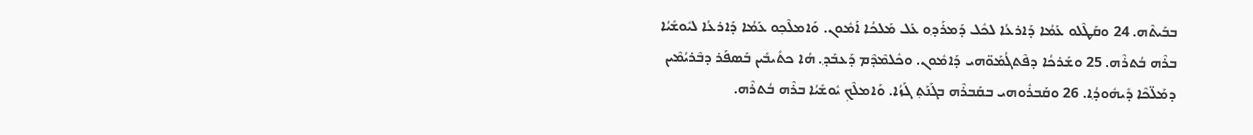ܒܒܰܝܬܶܗ. 24 ܘܩܰܛܶܠܘ ܥܰܡܳܐ ܕܰܐܪܥܳܐ ܠܟܽܠ ܕܰܡܪܰܕ݂ܘ ܥܰܠ ܡܰܠܟܳܐ ܐܰܡܽܘܢ. ܘܰܐܡܠܶܟ݂ܘ ܥܰܡܳܐ ܕܰܐܪܥܳܐ ܠܝܽܘܫܺܝܳܐ ܒܪܶܗ ܒܳܬܪܶܗ. 25 ܘܫܰܪܟܳܐ ܕܦܶܬܓܳܡܰܘ̈ܗܝ ܕܰܐܡܽܘܢ. ܘܟܽܠܡܶܕܶܡ ܕܰܥܒܰܕ݂. ܗܳܐ ܟܬܺܝܒܺܝܢ ܒܰܣܦܰܪ ܕܒܶܪܝܳܡܶܝܢ ܕܡܰܠ̈ܟܶܐ ܕܺܝܗܽܘܕ݂ܳܐ. 26 ܘܩܰܒܪܽܘܗܝ ܒܩܰܒܪܶܗ ܒܓܰܢܰܬ݂ ܓܰܙܳܐ. ܘܰܐܡܠܶܟ݂ ܝܽܘܫܺܝܳܐ ܒܪܶܗ ܒܳܬܪܶܗ.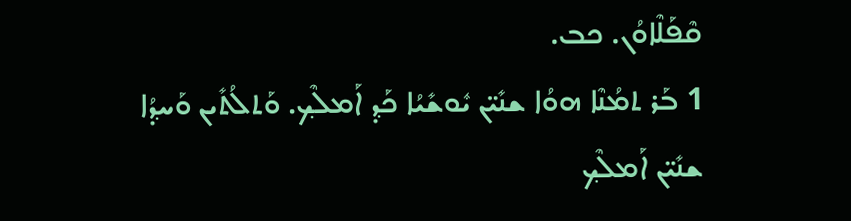ܩܶܦܰܠܶܐܘܳܢ. ܟܒ.
1 ܒܰܪ ܬܡܳܢܶܐ ܗܘܳܐ ܫܢܺܝ̈ܢ ܝܽܘܫܺܝܳܐ ܟܰܕ݂ ܐܰܡܠܶܟ݂. ܘܰܬܠܳܬܺܝܢ ܘܰܚܕ݂ܳܐ ܫܢܺܝ̈ܢ ܐܰܡܠܶܟ݂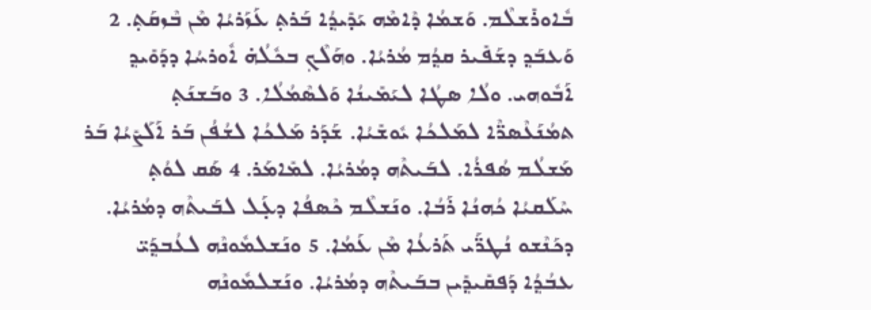ܒܽܐܘܪܺܫܠܶܡ. ܘܰܫܡܳܐ ܕܶܐܡܶܗ ܝܰܕܺܝܕ݂ܳܐ ܒܰܪܬ݂ ܥܰܙܰܪܝܳܐ ܡܶܢ ܒܶܙܩܰܬ݂. 2 ܘܰܥܒܰܕ݂ ܕܫܰܦܺܝܪ ܩܕ݂ܳܡ ܡܳܪܝܳܐ. ܘܗܰܠܶܟ݂ ܒܟܽܠܳܗ̇ ܐܽܘܪܚܳܐ ܕܕܰܘܺܝܕ݂ ܐܰܒܽܘܗܝ. ܘܠܳܐ ܣܛܳܐ ܠܝܰܡܺܝܢܳܐ ܘܰܠܣܶܡܳܠܳܐ. 3 ܘܒܰܫܢܰܬ݂ ܬܡܳܢܰܥܶܣܖ̈ܶܐ ܠܡܰܠܟܳܐ ܝܽܘܫܺܝܳܐ. ܫܰܕܰܪ ܡܰܠܟܳܐ ܠܫܳܦܳܢ ܒܰܪ ܐܰܠܰܨܺܝܳܐ ܒܰܪ ܡܰܫܠܳܡ ܣܳܦܪܳܐ. ܠܒܰܝܬܶܗ ܕܡܳܪܝܳܐ. ܠܡܺܐܡܰܪ. 4 ܣܰܩ ܠܘܳܬ݂ ܚܶܠܰܩܝܳܐ ܟܳܗܢܳܐ ܪܰܒܳܐ. ܘܢܰܫܠܶܡ ܟܶܣܦܳܐ ܕܥ̣ܰܠ ܠܒܰܝܬܶܗ ܕܡܳܪܝܳܐ. ܕܟܰܢܶܫܘ ܢܳܛܖ̈ܰܝ ܬܰܪܥܳܐ ܡܶܢ ܥܰܡܳܐ. 5 ܘܢܰܫܠܡܽܘܢܶܗ ܠܥܳܒܕ݂ܰܝ̈ ܥܒܳܕ݂ܳܐ ܕܰܦܩܺܝܕ݂ܺܝܢ ܒܒܰܝܬܶܗ ܕܡܳܪܝܳܐ. ܘܢܰܫܠܡܽܘܢܶܗ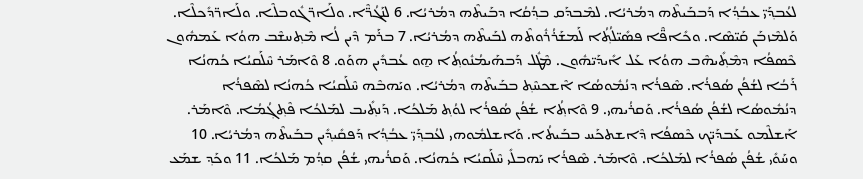ܠܥܳܒܕ݂ܰܝ̈ ܥܒܳܕ݂ܳܐ ܕܰܒܒܰܝܬܶܗ ܕܡܳܪܝܳܐ. ܠܡܶܒܕܰܩ ܒܕ݂ܳܩܳܐ ܕܒܰܝܬܶܗ ܕܡܳܪܝܳܐ. 6 ܠܢܰܓܳܖ̈ܶܐ. ܘܠܰܐܖ̈ܓܽܘܒܠܶܐ. ܘܠܰܐܖ̈ܕܺܟܠܶܐ. ܘܰܠܡܶܙܒܰܢ ܩܰܝ̈ܣܶܐ. ܘܟܺܐܦ̈ܶܐ ܦܣܺܝ̈ܠܳܬ݂ܳܐ ܠܰܡܫܰܪܳܪܽܘܬܶܗ ܠܒܰܝܬܶܗ ܕܡܳܪܝܳܐ. 7 ܒܪܰܡ ܕܶܝܢ ܠܳܐ ܡܶܬ݂ܚܫܶܒ ܗܘܳܐ ܥܰܡܗܽܘܢ ܟܶܣܦܳܐ ܕܡܶܬ݂ܺܝܗܶܒ ܗܘܳܐ ܥܰܠ ܐܺܝܕܰܝ̈ܗܽܘܢ. ܡܶܛܽܠ ܕܰܒܗܰܝܡܳܢܽܘܬ݂ܳܐ ܗ̱ܘ ܥܳܒܕܺܝܢ ܗܘܰܘ. 8 ܘܶܐܡܰܪ ܚܶܠܰܩܝܳܐ ܟܳܗܢܳܐ ܪܰܒܳܐ ܠܫܳܦܳܢ ܣܳܦܪܳܐ. ܣܶܦܪܳܐ ܕܢܳܡܽܘܣܳܐ ܐܶܫܟܚܶܬ݂ ܒܒܰܝܬܶܗ ܕܡܳܪܝܳܐ. ܘܝܰܗܒܶܗ ܚܶܠܰܩܝܳܐ ܟܳܗܢܳܐ ܠܣܶܦܪܳܐ ܕܢܳܡܽܘܣܳܐ ܠܫܳܦܳܢ ܣܳܦܪܳܐ. ܘܰܩܪܳܝܗܝ. 9 ܘܶܐܬ݂ܳܐ ܫܳܦܳܢ ܣܳܦܪܳܐ ܠܘܳܬ݂ ܡܰܠܟܳܐ. ܕܰܢܬ݂ܺܝܒ ܠܡܰܠܟܳܐ ܦܶܬ݂ܓ݂ܳܡܳܐ. ܘܶܐܡܰܪ. ܐܰܫܠܶܡܘ ܥܰܒܕܰܝ̈ܟ ܟܶܣܦܳܐ ܕܶܐܫܬܟܰܚ ܒܒܰܝܬܳܐ. ܘܰܐܫܠܡܽܘܗܝ ܠܥܳܒܕ݂ܰܝ̈ ܥܒܳܕ݂ܳܐ ܕܰܦܩܺܝܕ݂ܺܝܢ ܒܒܰܝܬܶܗ ܕܡܳܪܝܳܐ. 10 ܘܚܰܘܺܝ ܫܳܦܳܢ ܣܳܦܪܳܐ ܠܡܰܠܟܳܐ. ܘܶܐܡܰܪ. ܣܶܦܪܳܐ ܝܰܗܒܠܺܝ ܚܶܠܰܩܝܳܐ ܟܳܗܢܳܐ. ܘܰܩܪܳܝܗܝ ܫܳܦܳܢ ܩܕ݂ܳܡ ܡܰܠܟܳܐ. 11 ܘܟܰܕ݂ ܫܡܰܥ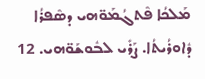ܡܰܠܟܳܐ ܦܶܬܓܳܡܰܘ̈ܗܝ ܕܣܶܦܪܳܐ ܕܽܐܘܪܳܝܬܳܐ. ܨܰܪܺܝ ܠܒܽܘܫܰܘ̈ܗܝ. 12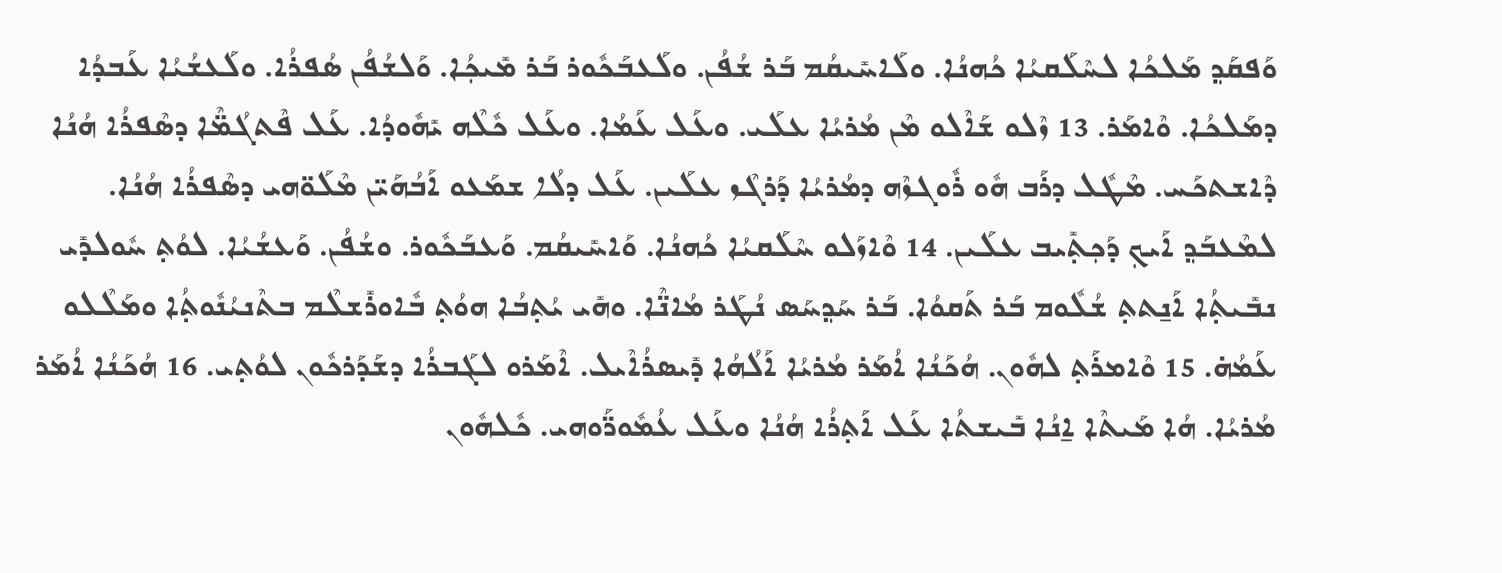ܘܰܦܩܰܕ݂ ܡܰܠܟܳܐ ܠܚܶܠܰܩܝܳܐ ܟܳܗܢܳܐ. ܘܠܰܐܚܺܝܩܳܡ ܒܰܪ ܫܳܦܳܢ. ܘܠܰܥܒܰܟܽܘܪ ܒܰܪ ܡܺܝܟ݂ܳܐ. ܘܰܠܫܳܦܳܢ ܣܳܦܪܳܐ. ܘܠܰܥܫܳܝܳܐ ܥܰܒܕܳܐ ܕܡܰܠܟܳܐ. ܘܶܐܡܰܪ. 13 ܙܶܠܘ ܫܰܐܶܠܘ ܡܶܢ ܡܳܪܝܳܐ ܥܠܰܝ. ܘܥܰܠ ܥܰܡܳܐ. ܘܥܰܠ ܟܽܠܶܗ ܝܺܗܽܘܕܳܐ. ܥܰܠ ܦܶܬܓܳܡ̈ܶܐ ܕܣܶܦܪܳܐ ܗܳܢܳܐ ܕܶܐܫܬܟܰܚ. ܡܶܛܽܠ ܕܪܰܒ ܗܽܘ ܪܽܘܓܙܶܗ ܕܡܳܪܝܳܐ ܕܰܪܓܶܙ ܥܠܰܝܢ. ܥܰܠ ܕܠܳܐ ܫܡܰܥܘ ܐܰܒܳܗܰܝ̈ܢ ܡܶܠܰܘ̈ܗܝ ܕܣܶܦܪܳܐ ܗܳܢܳܐ. ܠܡܶܥܒܰܕ݂ ܐܰܝܟ݂ ܕܰܟ݂ܬ݂ܺܝܒ ܥܠܰܝܢ. 14 ܘܶܐܙܰܠܘ ܚܶܠܰܩܝܳܐ ܟܳܗܢܳܐ. ܘܰܐܚܺܝܩܳܡ. ܘܰܥܒܰܟܽܘܪ. ܘܫܳܦܳܢ. ܘܰܥܫܳܝܳܐ. ܠܘܳܬ݂ ܚܽܘܠܕܺܝ ܢܒܺܝܬ݂ܳܐ ܐܰܢ̱ܬܬ݂ ܫܳܠܽܘܡ ܒܰܪ ܬܰܩܘܳܐ. ܒܰܪ ܚܰܕ݂ܚܰܣ ܢܳܛܰܪ ܡܳܐܢ̈ܶܐ. ܘܗܺܝ ܝܳܬ݂ܒܳܐ ܗܘܳܬ݂ ܒܽܐܘܪܺܫܠܶܡ ܒܬܶܢܝܳܢܽܘܬ݂ܳܐ ܘܡܰܠܶܠܘ ܥܰܡܳܗ̇. 15 ܘܶܐܡܪܰܬ݂ ܠܗܽܘܢ. ܗܳܟܰܢܳܐ ܐܳܡܰܪ ܡܳܪܝܳܐ ܐܰ‌ܠܳܗܳܐ ܕܺܝܣܪܳܐܶܝܠ. ܐܶܡܰܪܘ ܠܓܰܒܪܳܐ ܕܫܰܕܰܪܟܽܘܢ ܠܘܳܬ݂ܝ. 16 ܗܳܟܰܢܳܐ ܐܳܡܰܪ ܡܳܪܝܳܐ. ܗܳܐ ܡܰܝܬܶܐ ܐ̱ܢܳܐ ܒܺܝܫܬܳܐ ܥܰܠ ܐܰܬ݂ܪܳܐ ܗܳܢܳܐ ܘܥܰܠ ܥܳܡܽܘܖ̈ܰܘܗܝ. ܟܽܠܗܽܘܢ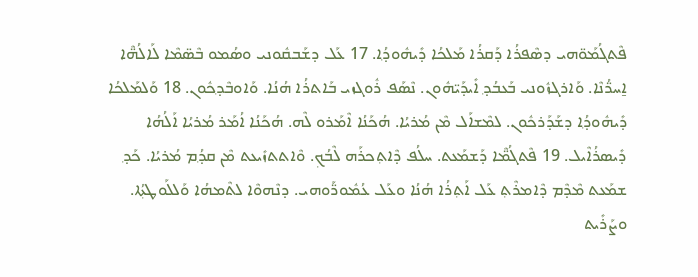ܦܶܬܓܳܡܰܘ̈ܗܝ ܕܣܶܦܪܳܐ ܕܰܩܪܳܐ ܡܰܠܟܳܐ ܕܺܝܗܽܘܕ݂ܳܐ. 17 ܥܰܠ ܕܫܰܒܩܽܘܢܝ ܘܣܳܡܘ ܒܶܣ̈ܡܶܐ ܠܰܐܠܳܗ̈ܶܐ ܐ̱ܚܖ̈ܳܢܶܐ. ܘܰܐܪܓܙܽܘܢܝ ܒܰܥܒܳܕ݂ ܐܺܝܕܰܝ̈ܗܽܘܢ. ܢܶܣܰܦ ܪܽܘܓܙܝ ܒܰܐܬܪܳܐ ܗܳܢܳܐ. ܘܰܐܘܒܶܕ݂ܟܽܘܢ. 18 ܘܰܠܡܰܠܟܳܐ ܕܺܝܗܽܘܕ݂ܳܐ ܕܫܰܕܰܪܟܽܘܢ. ܠܡܶܫܐܰܠ ܡܶܢ ܡܳܪܝܳܐ. ܗܳܟܰܢܳܐ ܐܶܡܰܪܘ ܠܶܗ. ܗܳܟܰܢܳܐ ܐܳܡܰܪ ܡܳܪܝܳܐ ܐܰ‌ܠܳܗܳܐ ܕܺܝܣܪܳܐܶܝܠ. 19 ܦܶܬܓܳܡ̈ܶܐ ܕܰܫܡܰܥܬ. ܚܠܳܦ ܕܶܐܬ݂ܟܪܰܗ ܠܶܒܳܟ݂. ܘܶܐܬܬܙܺܝܥܬ ܡܶܢ ܩܕ݂ܳܡ ܡܳܪܝܳܐ. ܟܰܕ݂ ܫܡܰܥܬ ܡܶܕܶܡ ܕܶܐܡܪܶܬ݂ ܥܰܠ ܐܰܬ݂ܪܳܐ ܗܳܢܳܐ ܘܥܰܠ ܥܳܡܽܘܖ̈ܰܘܗܝ. ܕܢܶܗܘܶܐ ܠܬܶܡܗܳܐ ܘܰܠܠܰܘܛܬ݂ܳܐ. ܘܨܰܪܺܝܬ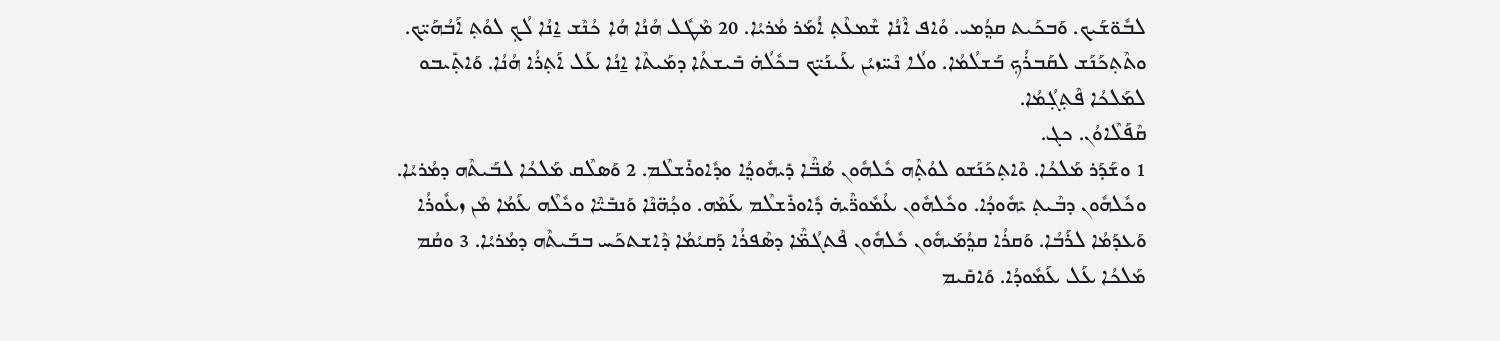ܠܒܽܘ̈ܫܰܝܟ. ܘܰܒܟܰܝܬ ܩܕ݂ܳܡܝ. ܘܳܐܦ ܐܶܢܳܐ ܫܶܡܥܶܬ݂ ܐܳܡܰܪ ܡܳܪܝܳܐ. 20 ܡܶܛܽܠ ܗܳܢܳܐ ܗܳܐ ܟܳܢܶܫ ܐ̱ܢܳܐ ܠܳܟ݂ ܠܘܳܬ݂ ܐܰܒܳܗܰܝ̈ܟ. ܘܬܶܬ݂ܟܰܢܰܫ ܠܩܰܒܪܳܟ݂ ܒܰܫܠܳܡܳܐ. ܘܠܳܐ ܢܶܚ̈ܙܝܳܢ ܥܰܝܢܰܝ̈ܟ ܒܟܽܠܳܗ̇ ܒܺܝܫܬܳܐ ܕܡܰܝܬܶܐ ܐ̱ܢܳܐ ܥܰܠ ܐܰܬ݂ܪܳܐ ܗܳܢܳܐ. ܘܰܐܬ݂ܺܝܒܘ ܠܡܰܠܟܳܐ ܦܶܬ݂ܓ݂ܳܡܳܐ.
ܩܶܦܰܠܶܐܘܳܢ. ܟܓ.
1 ܘܫܰܕܰܪ ܡܰܠܟܳܐ. ܘܶܐܬ݂ܟܰܢܰܫܘ ܠܘܳܬ݂ܶܗ ܟܽܠܗܽܘܢ ܣܳܒ̈ܶܐ ܕܺܝܗܽܘܕ݂ܳܐ ܘܕܽܐܘܪܺܫܠܶܡ. 2 ܘܰܣܠܶܩ ܡܰܠܟܳܐ ܠܒܰܝܬܶܗ ܕܡܳܪܝܳܐ. ܘܟܽܠܗܽܘܢ ܕܒܶܝܬ݂ ܝܺܗܽܘܕܳܐ. ܘܟܽܠܗܽܘܢ ܥܳܡܽܘܖ̈ܶܝܗ̇ ܕܽܐܘܪܺܫܠܶܡ ܥܰܡܶܗ. ܘܟ݂ܳܗ̈ܢܶܐ ܘܰܢܒܺܝ̈ܶܐ ܘܟܽܠܶܗ ܥܰܡܳܐ ܡܶܢ ܙܥܽܘܪܳܐ ܘܰܥܕܰܡܳܐ ܠܪܰܒܳܐ. ܘܰܩܪܳܐ ܩܕ݂ܳܡܰܝܗܽܘܢ ܟܽܠܗܽܘܢ ܦܶܬܓܳܡ̈ܶܐ ܕܣܶܦܪܳܐ ܕܰܩܝܳܡܳܐ ܕܶܐܫܬܟܰܚ ܒܒܰܝܬܶܗ ܕܡܳܪܝܳܐ. 3 ܘܩܳܡ ܡܰܠܟܳܐ ܥܰܠ ܥܰܡܽܘܕܳܐ. ܘܰܐܩܺܝܡ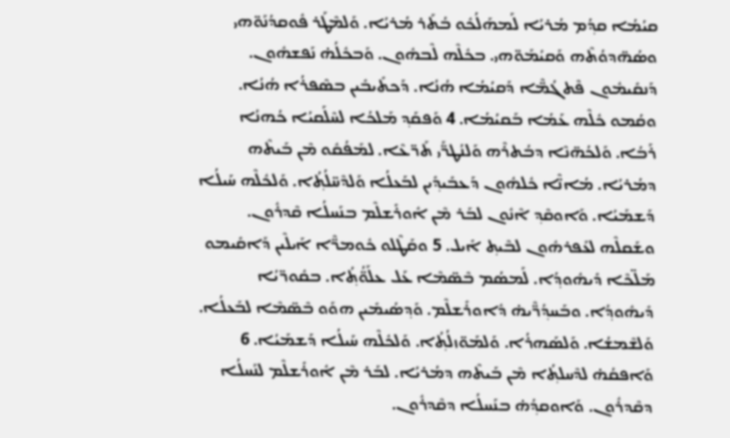ܩܝܳܡܳܐ ܩܕ݂ܳܡ ܡܳܪܝܳܐ ܠܰܡܗܰܠܳܟܽܘ ܒܳܬܰܪ ܡܳܪܝܳܐ. ܘܰܠܡܶܛܰܪ ܦܽܘܩܕܳܢܰܘ̈ܗܝ ܘܣܳܗ̈ܕܘܳܬܶܗ ܘܰܩܝܳܡܰܘ̈ܗܝ. ܒܟܽܠܶܗ ܠܶܒܗܽܘܢ. ܘܰܒܟܽܠܳܗ̇ ܢܰܦܫܗܽܘܢ. ܕܰܢܩܺܝܡܽܘܢ ܦܶܬܓܳܡ̈ܶܐ ܕܰܩܝܳܡܳܐ ܗܳܢܳܐ. ܕܰܟܬܺܝܒܺܝܢ ܒܣܶܦܪܳܐ ܗܳܢܳܐ. ܘܩܳܡܘ ܟܽܠܶܗ ܥܰܡܳܐ ܒܰܩܝܳܡܳܐ. 4 ܘܰܦܩܰܕ݂ ܡܰܠܟܳܐ ܠܚܶܠܰܩܝܳܐ ܟܳܗܢܳܐ ܪܰܒܳܐ. ܘܰܠܟܳܗ̈ܢܶܐ ܕܒܳܬܪܶܗ ܘܰܠܢܳܛܖ̈ܰܝ ܬܰܖ̈ܥܶܐ. ܠܡܰܦܳܩܽܘ ܡܶܢ ܒܰܝܬܶܗ ܕܡܳܪܝܳܐ. ܡܳܐܢ̈ܶܐ ܟܽܠܗܽܘܢ ܕܰܥܒܺܝܕ݂ܺܝܢ ܠܒܰܥܠܳܐ ܘܰܠܕܶܚ̈ܠܳܬ݂ܳܐ. ܘܰܠܟܽܠܶܗ ܚܰܝܠܳܐ ܕܰܫܡܰܝܳܐ. ܘܰܐܘܩܶܕ݂ ܐܶܢܽܘܢ ܠܒܰܪ ܡܶܢ ܐܽܘܪܺܫܠܶܡ ܒܢܰܚܠܳܐ ܩܶܕܪܽܘܢ. ܘܫܰܩܠܶܗ ܠܥܰܦܪܗܽܘܢ ܠܒܶܝܬ݂ ܐܺܝܠ. 5 ܘܩܰܛܶܠܘ ܟܽܘܡܖ̈ܶܐ ܐܰܝܠܶܝܢ ܕܰܐܩܺܝܡܘ ܡܰܠ̈ܟܶܐ ܕܺܝܗܽܘܕ݂ܳܐ. ܠܰܡܣܳܡ ܒܶܣ̈ܡܶܐ ܥܰܠ ܥܠܰܘ̈ܳܬ݂ܳܐ. ܒܩܽܘܖ̈ܝܳܐ ܕܺܝܗܽܘܕ݂ܳܐ. ܘܒܰܚܕ݂ܳܖ̈ܶܝܗ̇ ܕܽܐܘܪܺܫܠܶܡ. ܘܰܕ݂ܣܳܝܡܺܝܢ ܗܘܰܘ ܒܶܣ̈ܡܶܐ ܠܒܰܥܠܳܐ. ܘܰܠܫܶܡܫܳܐ. ܘܰܠܣܰܗܪܳܐ. ܘܰܠܡܰܘ̈ܙܠܳܬ݂ܳܐ. ܘܰܠܟܽܠܶܗ ܚܰܝܠܳܐ ܕܰܫܡܰܝܳܐ. 6 ܘܰܐܦܩܳܗ̇ ܠܕܶܚܠܬ݂ܳܐ ܡܶܢ ܒܰܝܬܶܗ ܕܡܳܪܝܳܐ. ܠܒܰܪ ܡܶܢ ܐܽܘܪܺܫܠܶܡ ܠܢܰܚܠܳܐ ܕܩܶܕܪܽܘܢ. ܘܰܐܘܩܕ݂ܳܗ̇ ܒܢܰܚܠܳܐ ܕܩܶܕܪܽܘܢ.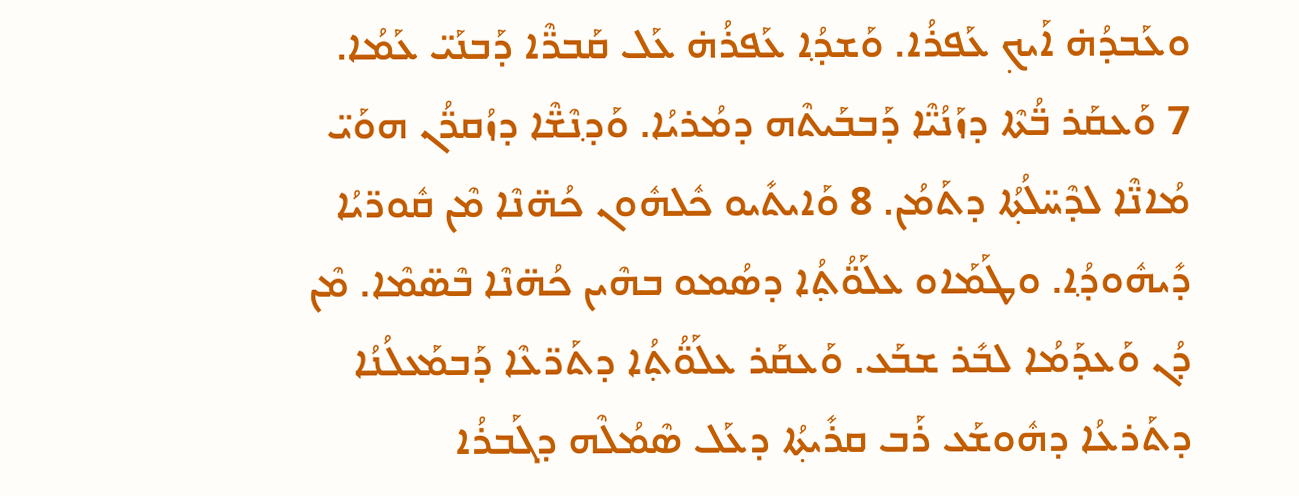ܘܥܰܒܕܳܗ̇ ܐܰܝܟ݂ ܥܰܦܪܳܐ. ܘܰܫܕ݂ܳܐ ܥܰܦܪܳܗ̇ ܥܰܠ ܩܰܒܖ̈ܶܐ ܕܰܒܢܰܝ̈ ܥܰܡܳܐ. 7 ܘܰܥܩܰܪ ܒ̈ܳܬܶܐ ܕܙܰܢܳܝ̈ܶܐ ܕܰܒܒܰܝܬܶܗ ܕܡܳܪܝܳܐ. ܘܰܕ݂ܢܶܫ̈ܶܐ ܕܙܳܩܖ̈ܳܢ ܗܘܰܝ̈ ܡܳܐܢ̈ܶܐ ܠܕܶܚ̈ܠܳܬ݂ܳܐ ܕܬܰܡܳܢ. 8 ܘܰܐܝܬܺܝܘ ܟܽܠܗܽܘܢ ܟܳܗ̈ܢܶܐ ܡܶܢ ܩܽܘܖ̈ܝܳܐ ܕܺܝܗܽܘܕ݂ܳܐ. ܘܛܰܡܰܐܘ ܥܠܰܘ̈ܳܬ݂ܳܐ ܕܣܳܡܘ ܒܗܶܝܢ ܟܳܗ̈ܢܶܐ ܒܶܣ̈ܡܶܐ. ܡܶܢ ܕܳܢ ܘܰܥܕܰܡܳܐ ܠܒܺܪ ܫܒܰܥ. ܘܰܥܩܰܪ ܥܠܰܘ̈ܳܬ݂ܳܐ ܕܬܰܖ̈ܥܶܐ ܕܰܒܡܰܥܠܳܢܳܐ ܕܬܰܪܥܳܐ ܕܗܽܘܫܰܥ ܪܰܒ ܩܪܺܝܬ݂ܳܐ ܕܥܰܠ ܣܶܡܳܠܶܗ ܕܓܰܒܪܳܐ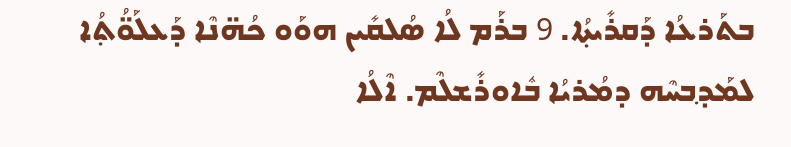ܒܬܰܪܥܳܐ ܕܰܩܪܺܝܬ݂ܳܐ. 9 ܒܪܰܡ ܠܳܐ ܣܳܠܩܺܝܢ ܗܘܰܘ ܟܳܗ̈ܢܶܐ ܕܰܥܠܰܘ̈ܳܬ݂ܳܐ ܠܡܰܕ݂ܒܚܶܗ ܕܡܳܪܝܳܐ ܒܽܐܘܪܺܫܠܶܡ. ܐܶܠܳܐ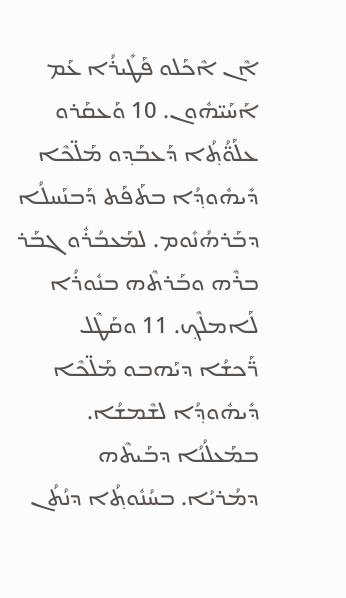ܐܶܢ ܐܶܟܰܠܘ ܦܰܛܺܝܪܳܐ ܥܰܡ ܐܰܚܰܝ̈ܗܽܘܢ. 10 ܘܰܥܩܰܪܘ ܥܠܰܘ̈ܳܬ݂ܳܐ ܕܰܥܒܰܕ݂ܘ ܡܰܠ̈ܟܶܐ ܕܺܝܗܽܘܕ݂ܳܐ ܒܬܰܦܰܬ ܕܰܒܢܰܚܠܳܐ ܕܒܰܪܗܳܢܺܘܡ. ܠܡܰܥܒܳܪܽܘ ܓܒܰܪ ܒܪܶܗ ܘܒܰܪܬܶܗ ܒܢܽܘܪܳܐ ܠܰܐܡܠܶܟ݂. 11 ܘܩܰܛܶܠ ܖ̈ܰܟܫܳܐ ܕܝܰܗܒܘ ܡܰܠ̈ܟܶܐ ܕܺܝܗܽܘܕ݂ܳܐ ܠܫܶܡܫܳܐ. ܒܡܰܥܠܳܢܳܐ ܕܒܰܝܬܶܗ ܕܡܳܪܝܳܐ. ܒܚܳܢܽܘܬ݂ܳܐ ܕܢܳܬܳܢ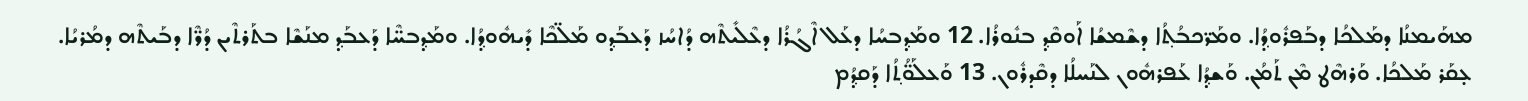ܡܗܰܝܡܢܳܐ ܕܡܰܠܟܳܐ ܕܒܰܦܪܽܘܕ݂ܳܐ. ܘܡܰܖ̈ܟܒܳܬ݂ܳܐ ܕܫܶܡܫܳܐ ܐܰܘܩܶܕ݂ ܒܢܽܘܪܳܐ. 12 ܘܡܰܕ݂ܒܚܳܐ ܕܥܰܠ ܐܶܓܳܪܳܐ ܕܥܶܠܺܝܬܶܗ ܕܳܐܚܳܙ ܕܰܥܒܰܕ݂ܘ ܡܰܠ̈ܟܶܐ ܕܺܝܗܽܘܕ݂ܳܐ. ܘܡܰܕ݂ܒܚ̈ܶܐ ܕܰܥܒܰܕ݂ ܡܢܰܫܶܐ ܒܬܰܪܬܶܝܢ ܕܳܖ̈ܶܐ ܕܒܰܝܬܶܗ ܕܡܳܪܝܳܐ. ܥ̣ܩܰܪ ܡܰܠܟܳܐ. ܘܰܪܗܶܛ ܡܶܢ ܬܰܡܳܢ. ܘܰܫܕ݂ܳܐ ܥܰܦܪܗܽܘܢ ܠܢܰܚܠܳܐ ܕܩܶܕܪܽܘܢ. 13 ܘܰܥܠܰܘ̈ܳܬ݂ܳܐ ܕܰܩܕ݂ܳܡ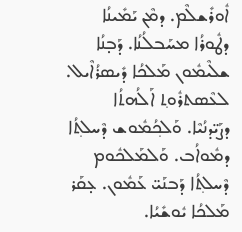ܐܽܘܪܺܫܠܶܡ. ܕܡܶܢ ܝܰܡܺܝܢܳܐ ܕܛܽܘܪܳܐ ܡܚܰܒܠܳܢܳܐ. ܕܰܒ̣ܢܳܐ ܫܠܶܝܡܽܘܢ ܡܰܠܟܳܐ ܕܺܝܣܪܳܐܶܝܠ. ܠܥܶܣܬܪܽܘܬ݂ ܐܰܠܳܗܬܳܐ ܕܨܰܝ̈ܕܢܳܝܶܐ. ܘܰܠܟ݂ܳܡܽܘܫ ܕܶܚܠܬ݂ܳܐ ܕܡܽܘܐܳܒ. ܘܰܠܡܰܠܟܽܘܡ ܕܶܚܠܬ݂ܳܐ ܕܰܒܢܰܝ̈ ܥܰܡܽܘܢ. ܥ̣ܩܰܪ ܡܰܠܟܳܐ ܝܽܘܫܺܝܳܐ.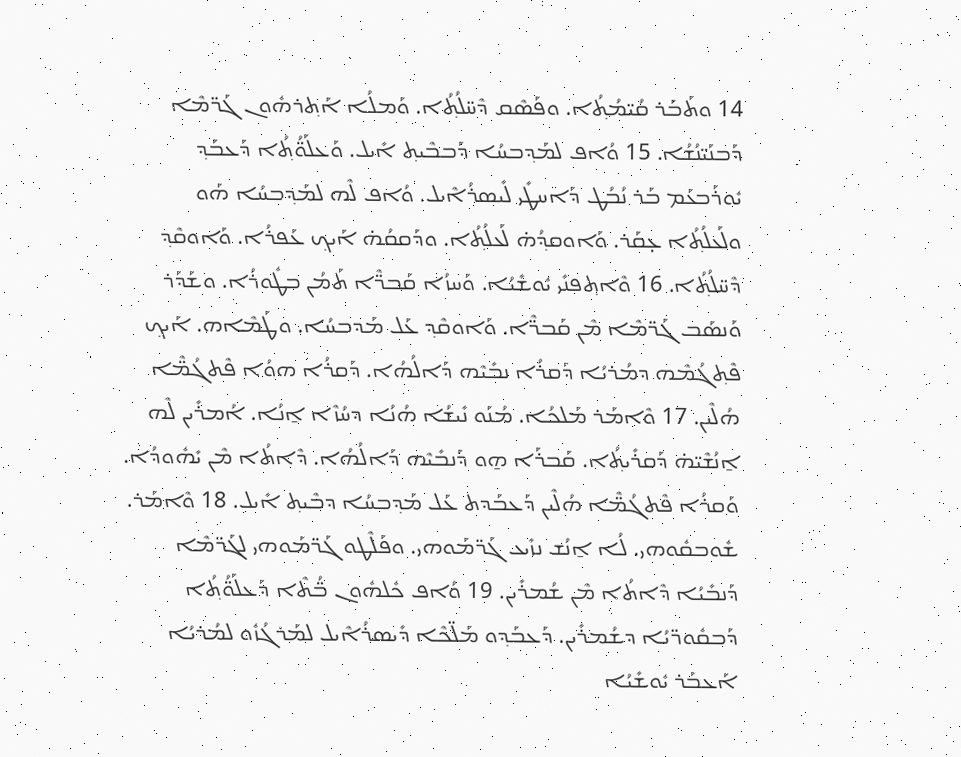14 ܘܬܰܒܰܪ ܩܳܝ̈ܡܳܬ݂ܳܐ. ܘܦܰܣܶܩ ܕܶܚ̈ܠܳܬ݂ܳܐ. ܘܰܡܠܳܐ ܐܰܬ݂ܪܗܽܘܢ ܓܰܖ̈ܡܶܐ ܕܰܒܢܰܝ̈ܢܳܫܳܐ. 15 ܘܳܐܦ ܠܡܰܕ݂ܒܚܳܐ ܕܰܒܒܶܝܬ݂ ܐܺܝܠ. ܘܰܥܠܰܘ̈ܳܬ݂ܳܐ ܕܰܥܒܰܕ݂ ܝܽܘܪܰܒܥܰܡ ܒܰܪ ܢܳܒܳܛ ܕܰܐܚܛܺܝ ܠܺܝܣܪܳܐܶܝܠ. ܘܳܐܦ ܠܶܗ ܠܡܰܕ݂ܒܚܳܐ ܗܰܘ ܘܠܰܥܠܳܬ݂ܳܐ ܥ̣ܩܰܪ. ܘܰܐܘܩܕ݂ܳܗ̇ ܠܰܥܠܳܬ݂ܳܐ. ܘܕܰܩܩܳܗ̇ ܐܰܝܟ݂ ܥܰܦܪܳܐ. ܘܰܐܘܩܶܕ݂ ܕܶܚ̈ܠܳܬ݂ܳܐ. 16 ܘܶܐܬ݂ܦܢܺܝ ܝܽܘܫܺܝܳܐ. ܘܰܚܙܳܐ ܩܰܒܖ̈ܶܐ ܬܰܡܳܢ ܒܛܽܘܪܳܐ. ܘܫܰܕܰܪ ܘܰܢܣܰܒ ܓܰܖ̈ܡܶܐ ܡܶܢ ܩܰܒܖ̈ܶܐ. ܘܰܐܘܩܶܕ݂ ܥܰܠ ܡܰܕܒܚܳܐ. ܘܛܰܡܶܐܗ. ܐܰܝܟ݂ ܦܶܬ݂ܓܳܡܶܗ ܕܡܳܪܝܳܐ ܕܰܩܪܳܐ ܢܒܺܝܶܗ ܕܰܐ‌ܠܳܗܳܐ. ܕܰܩܪܳܐ ܗܘܳܐ ܦܶܬܓܳܡ̈ܶܐ ܗܳܠܶܝܢ. 17 ܘܶܐܡܰܪ ܡܰܠܟܳܐ. ܡܳܢܰܘ ܢܺܝܫܳܐ ܗܳܢܳܐ ܕܚܳܙܶܐ ܐ̱ܢܳܐ. ܐܳܡܪܺܝܢ ܠܶܗ ܐ̱ܢܳܫܶܝ̈ܗ̇ ܕܰܩܪܺܝܬ݂ܳܐ. ܩܰܒܪܰܐ ܗ̱ܘ ܕܰܢܒܺܝܶܗ ܕܰܐ‌ܠܳܗܳܐ. ܕܶܐܬܳܐ ܡܶܢ ܝܺܗܽܘܕܳܐ. ܘܰܩܪܳܐ ܦܶܬܓܳܡ̈ܶܐ ܗܳܠܶܝܢ ܕܰܥܒܰܕܬ ܥܰܠ ܡܰܕ݂ܒܚܳܐ ܕܒܶܝܬ݂ ܐܺܝܠ. 18 ܘܶܐܡܰܪ. ܫܽܘܒܩܽܘܗܝ. ܠܳܐ ܐ̱ܢܳܫ ܢܙܺܝܥ ܓܰܖ̈ܡܰܘܗܝ. ܘܦܰܠܶܛܘ ܓܰܖ̈ܡܰܘܗܝ ܠܓܰܖ̈ܡܶܐ ܕܰܢܒܺܝܳܐ ܕܶܐܬܳܐ ܡܶܢ ܫܳܡܪܺܝܢ. 19 ܘܳܐܦ ܟܽܠܗܽܘܢ ܒ̈ܳܬܶܐ ܕܰܥܠܰܘ̈ܳܬ݂ܳܐ ܕܰܒܩܽܘܖ̈ܝܳܐ ܕܫܳܡܪܺܝܢ. ܕܰܥܒܰܕ݂ܘ ܡܰܠ̈ܟܶܐ ܕܺܝܣܪܳܐܶܝܠ ܠܡܰܪܓܳܙܽܘ ܠܡܳܪܝܳܐ ܐܰܥܒܰܪ ܝܽܘܫܺܝܳܐ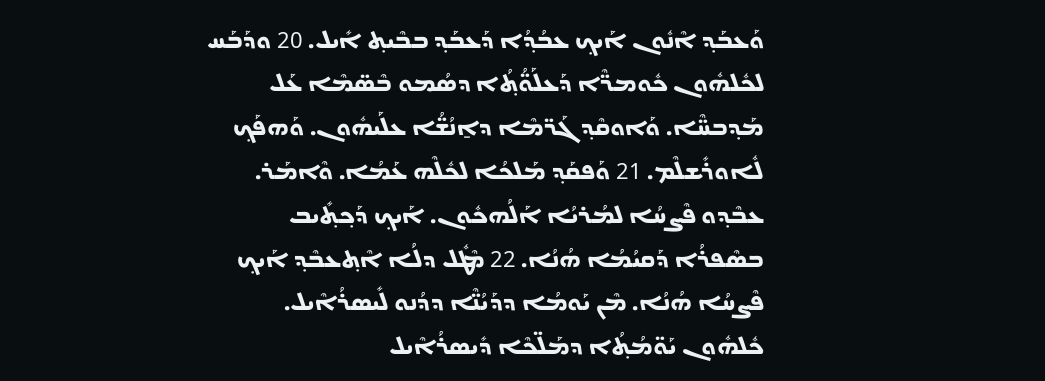ܘܰܥܒܰܕ݂ ܐܶܢܽܘܢ ܐܰܝܟ݂ ܥܒܳܕ݂ܳܐ ܕܰܥܒܰܕ݂ ܒܒܶܝܬ݂ ܐܺܝܠ. 20 ܘܕܰܒܰܚ ܠܟܽܠܗܽܘܢ ܟܽܘܡܖ̈ܶܐ ܕܰܥܠܰܘ̈ܳܬ݂ܳܐ ܕܣܳܡܘ ܒܶܣ̈ܡܶܐ ܥܰܠ ܡܰܕ݂ܒܚ̈ܶܐ. ܘܰܐܘܩܶܕ݂ ܓܰܖ̈ܡܶܐ ܕܐ̱ܢܳܫ̈ܳܐ ܥܠܰܝܗܽܘܢ. ܘܰܗܦܰܟ݂ ܠܽܐܘܪܺܫܠܶܡ. 21 ܘܰܦܩܰܕ݂ ܡܰܠܟܳܐ ܠܟܽܠܶܗ ܥܰܡܳܐ. ܘܶܐܡܰܪ. ܥܒܶܕ݂ܘ ܦܶܨܚܳܐ ܠܡܳܪܝܳܐ ܐܰܠܳܗܟܽܘܢ. ܐܰܝܟ݂ ܕܰܟ݂ܬ݂ܺܝܒ ܒܣܶܦܪܳܐ ܕܰܩܝܳܡܳܐ ܗܳܢܳܐ. 22 ܡܶܛܽܠ ܕܠܳܐ ܐܶܬ݂ܥܒܶܕ݂ ܐܰܝܟ݂ ܦܶܨܚܳܐ ܗܳܢܳܐ. ܡܶܢ ܝܰܘܡܳܐ ܕܕܰܝܳܢ̈ܶܐ ܕܕܳܢܘ ܠܺܝܣܪܳܐܶܝܠ. ܟܽܠܗܽܘܢ ܝܰܘ̈ܡܳܬ݂ܳܐ ܕܡܰܠ̈ܟܶܐ ܕܺܝܣܪܳܐܶܝܠ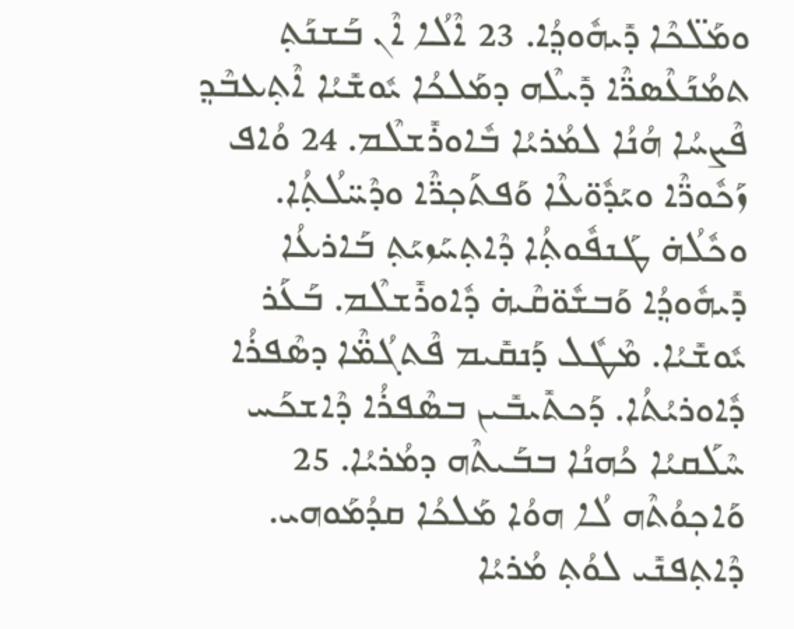ܘܡܰܠ̈ܟܶܐ ܕܺܝܗܽܘܕ݂ܳܐ. 23 ܐܶܠܳܐ ܐܶܢ ܒܰܫܢܰܬ݂ ܬܡܳܢܰܥܶܣܖ̈ܶܐ ܕܺܝܠܶܗ ܕܡܰܠܟܳܐ ܝܽܘܫܺܝܳܐ ܐܶܬ݂ܥܒܶܕ݂ ܦܶܨܚܳܐ ܗܳܢܳܐ ܠܡܳܪܝܳܐ ܒܽܐܘܪܺܫܠܶܡ. 24 ܘܳܐܦ ܙܰܟܽܘܖ̈ܶܐ ܘܝܰܕܽܘ̈ܥܶܐ ܘܰܦܬܰܟ݂ܖ̈ܶܐ ܘܕܶܚ̈ܠܳܬ݂ܳܐ. ܘܟܽܠܳܗ̇ ܛܰܢܦܽܘܬ݂ܳܐ ܕܶܐܬ݂ܚܰܙܝܰܬ݂ ܒܰܐܪܥܳܐ ܕܺܝܗܽܘܕ݂ܳܐ ܘܰܒܫܽܘ̈ܩܶܝܗ̇ ܕܽܐܘܪܺܫܠܶܡ. ܒܰܥܰܪ ܝܽܘܫܺܝܳܐ. ܡܶܛܽܠ ܕܰܢܩܺܝܡ ܦܶܬܓܳܡ̈ܶܐ ܕܣܶܦܪܳܐ ܕܽܐܘܪܝܳܬܳܐ. ܕܰܟܬܺܝܒܺܝܢ ܒܣܶܦܪܳܐ ܕܶܐܫܟܰܚ ܚܶܠܰܩܝܳܐ ܟܳܗܢܳܐ ܒܒܰܝܬܶܗ ܕܡܳܪܝܳܐ. 25 ܘܰܐܟ݂ܘܳܬܶܗ ܠܳܐ ܗܘܳܐ ܡܰܠܟܳܐ ܩܕܳܡܰܘܗܝ. ܕܶܐܬ݂ܦܢܺܝ ܠܘܳܬ݂ ܡܳܪܝܳܐ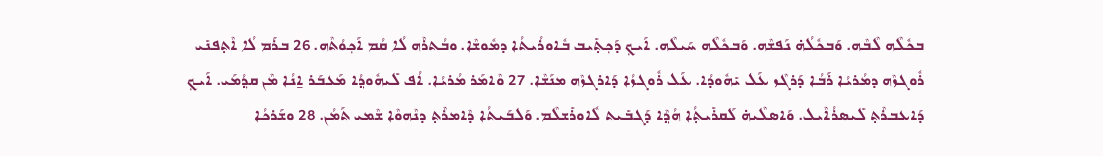ܒܟܽܠܶܗ ܠܶܒܶܗ. ܘܰܒܟܽܠܳܗ̇ ܢܰܦܫܶܗ. ܘܰܒܟܽܠܶܗ ܚܰܝܠܶܗ. ܐܰܝܟ݂ ܕܰܟ݂ܬ݂ܺܝܒ ܒܽܐܘܪܳܝܬܳܐ ܕܡܽܘܫܶܐ. ܘܒܳܬܪܶܗ ܠܳܐ ܩܳܡ ܐܰܟ݂ܘܳܬܶܗ. 26 ܒܪܰܡ ܠܳܐ ܐܶܬ݂ܦܢܺܝ ܪܽܘܓܙܶܗ ܕܡܳܪܝܳܐ ܪܰܒܳܐ ܕܰܪܓܶܙ ܥܰܠ ܝܺܗܽܘܕܳܐ. ܥܰܠ ܪܽܘܓܙܳܐ ܕܰܐܪܓܙܶܗ ܡܢܰܫܶܐ. 27 ܘܶܐܡܰܪ ܡܳܪܝܳܐ. ܐܳܦ ܠܺܝܗܽܘܕ݂ܳܐ ܡܰܥܒܰܪ ܐ̱ܢܳܐ ܡܶܢ ܩܕ݂ܳܡܰܝ. ܐܰܝܟ݂ ܕܰܐܥܒܪܶܬ݂ ܠܺܝܣܪܳܐܶܝܠ. ܘܰܐܣܠܶܝܗ̇ ܠܰܩܪܺܝܬ݂ܳܐ ܗܳܕ݂ܶܐ ܕܰܓܒܺܝܬ ܠܽܐܘܪܺܫܠܶܡ. ܘܰܠܒܰܝܬܳܐ ܕܶܐܡܪܶܬ݂ ܕܢܶܗܘܶܐ ܫܶܡܝ ܬܰܡܳܢ. 28 ܘܫܰܪܟܳܐ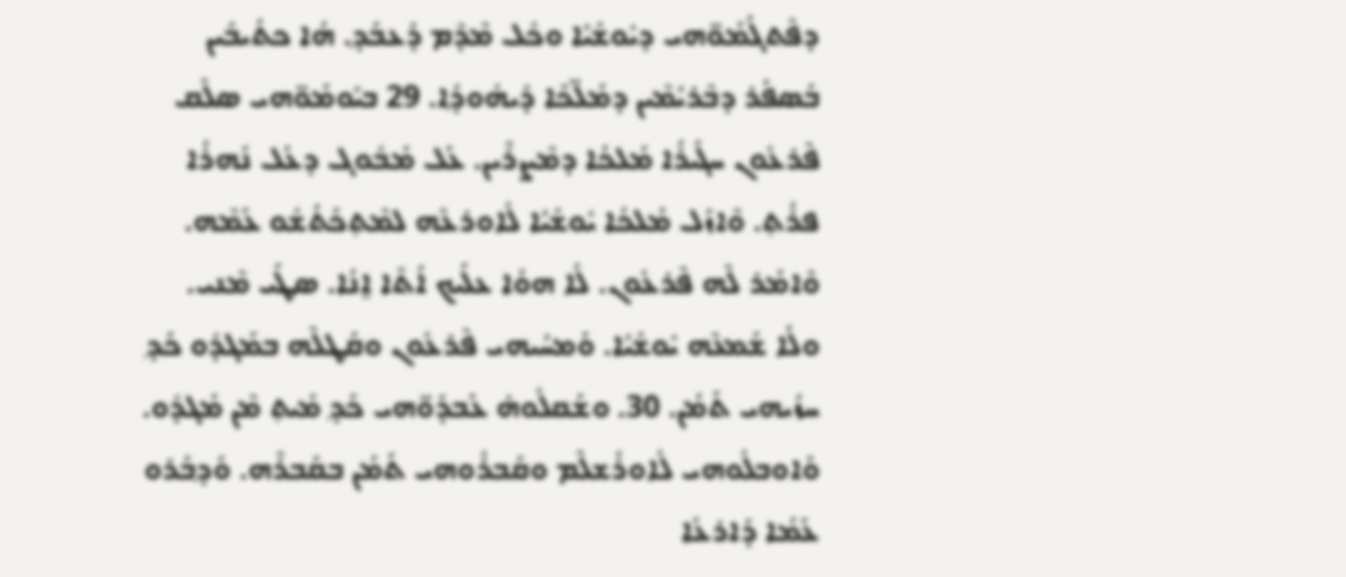ܕܦܶܬܓܳܡܰܘ̈ܗܝ ܕܝܽܘܫܺܝܳܐ ܘܟܽܠ ܡܶܕܶܡ ܕܰܥܒܰܕ݂. ܗܳܐ ܟܬܺܝܒܺܝܢ ܒܰܣܦܰܪ ܕܒܶܪܝܳܡܶܝܢ ܕܡܰܠ̈ܟܶܐ ܕܺܝܗܽܘܕ݂ܳܐ. 29 ܒܝܰܘܡܰܘ̈ܗܝ ܣܠܶܩ ܦܶܪܥܽܘܢ ܚܓܺܝܪܳܐ ܡܰܠܟܳܐ ܕܡܶܨܪܶܝܢ. ܥܰܠ ܡܰܒܽܘܓ ܕܥܰܠ ܢܰܗܪܳܐ ܦܪܳܬ݂. ܘܶܐܙܰܠ ܡܰܠܟܳܐ ܝܽܘܫܺܝܳܐ ܠܽܐܘܪܥܶܗ ܠܡܶܬ݂ܟܰܬܳܫܽܘ ܥܰܡܶܗ. ܘܶܐܡܰܪ ܠܶܗ ܦܶܪܥܽܘܢ. ܠܳܐ ܗܘܳܐ ܥܠܰܝܟ ܐܳܬܶܐ ܐ̱ܢܳܐ. ܣܛܺܝ ܡܶܢܝ. ܘܠܳܐ ܫܰܡܥܶܗ ܝܽܘܫܺܝܳܐ. ܘܰܡܚܳܝܗܝ ܦܶܪܥܽܘܢ ܘܩܰܛܠܶܗ ܒܡܰܓܕܽܘ ܟܰܕ݂ ܚܙܳܝܗܝ ܬܰܡܳܢ. 30. ܘܫܰܩܠܽܘܗ̇ ܥܰܒܕܰܘ̈ܗܝ ܟܰܕ݂ ܡܺܝܬ݂ ܡܶܢ ܡܰܓܕܽܘ. ܘܰܐܘܒܠܽܘܗܝ ܠܽܐܘܪܺܫܠܶܡ ܘܩܰܒܪܽܘܗܝ ܬܰܡܳܢ ܒܩܰܒܪܶܗ. ܘܰܕ݂ܒܰܪܘ ܥܰܡܳܐ ܕܰܐܪܥܳܐ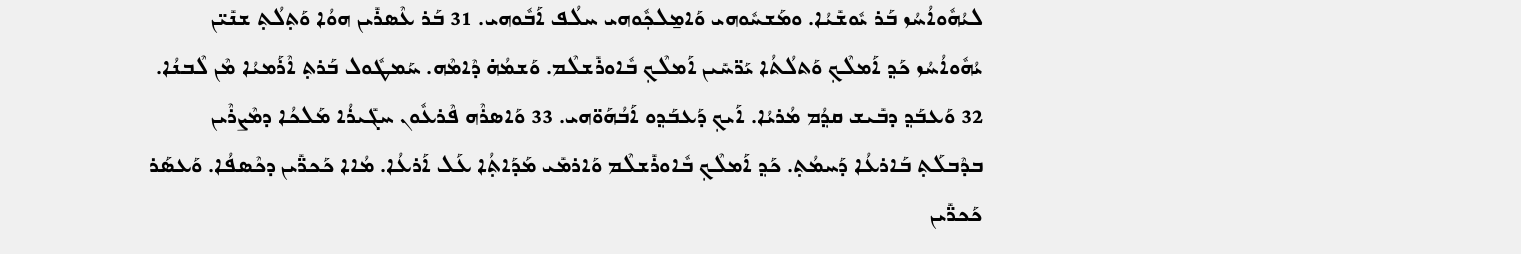ܠܝܳܗܽܘܐܳܚܳܙ ܒܰܪ ܝܽܘܫܺܝܳܐ. ܘܡܰܫܚܽܘܗܝ ܘܰܐܡ̱ܠܟ݂ܽܘܗܝ ܚܠܳܦ ܐܰܒܽܘܗܝ. 31 ܒܰܪ ܥܶܣܪܺܝܢ ܗܘܳܐ ܘܰܬ݂ܠܳܬ݂ ܫܢܺܝ̈ܢ ܝܳܗܽܘܐܳܚܳܙ ܟܰܕ݂ ܐܰܡܠܶܟ݂ ܘܰܬܠܳܬܳܐ ܝܰܖ̈ܚܺܝܢ ܐܰܡܠܶܟ݂ ܒܽܐܘܪܺܫܠܶܡ. ܘܰܫܡܳܗ̇ ܕܶܐܡܶܗ. ܚܰܡܛܽܘܠ ܒܰܪܬ݂ ܐܶܪܰܡܝܳܐ ܡܶܢ ܠܶܒܢܳܐ. 32 ܘܰܥܒܰܕ݂ ܕܒܺܝܫ ܩܕ݂ܳܡ ܡܳܪܝܳܐ. ܐܰܝܟ݂ ܕܰܥܒܰܕ݂ܘ ܐܰܒܳܗܰܘ̈ܗܝ. 33 ܘܰܐܣܪܶܗ ܦܶܪܥܽܘܢ ܚܓܺܝܪܳܐ ܡܰܠܟܳܐ ܕܡܶܨܪܶܝܢ ܒܕܶܒܠܰܬ݂ ܒܰܐܪܥܳܐ ܕܰܚܡܳܬ݂. ܟܰܕ݂ ܐܰܡܠܶܟ݂ ܒܽܐܘܪܺܫܠܶܡ ܘܰܐܪܡܺܝ ܡܰܕܰܐܬ݂ܳܐ ܥܰܠ ܐܰܪܥܳܐ. ܡܳܐܐ ܟܰܟܖ̈ܺܝܢ ܕܟܶܣܦܳܐ. ܘܰܥܣܰܪ ܟܰܟܖ̈ܺܝܢ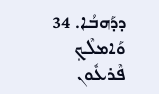ܕܕܰܗܒܳܐ. 34 ܘܰܐܡܠܶܟ݂ ܦܶܪܥܽܘܢ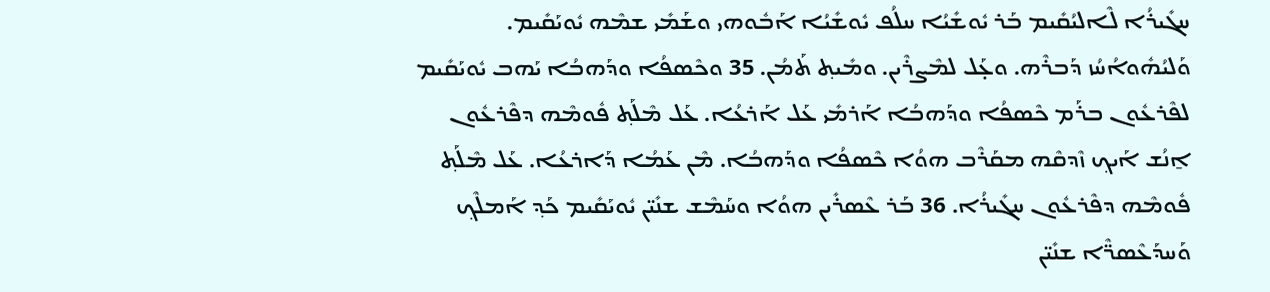ܚܓܺܝܪܳܐ ܠܶܐܠܝܳܩܺܝܡ ܒܰܪ ܝܽܘܫܺܝܳܐ ܚܠܳܦ ܝܽܘܫܺܝܳܐ ܐܰܒܽܘܗܝ ܘܫܰܡܺܝ ܫܡܶܗ ܝܽܘܝܰܩܺܝܡ. ܘܰܠܝܳܗܽܘܐܳܚܳܙ ܕܰܒܪܶܗ. ܘܥ̣ܰܠ ܠܡܶܨܪܶܝܢ. ܘܡܺܝܬ݂ ܬܰܡܳܢ. 35 ܘܟܶܣܦܳܐ ܘܕܰܗܒܳܐ ܝܰܗܒ ܝܽܘܝܰܩܺܝܡ ܠܦܶܪܥܽܘܢ ܒܪܰܡ ܟܶܣܦܳܐ ܘܕܰܗܒܳܐ ܐܰܪܡܺܝ ܥܰܠ ܐܰܪܥܳܐ. ܥܰܠ ܡܶܠܰܬ݂ ܦܽܘܡܶܗ ܕܦܶܪܥܽܘܢ ܐ̱ܢܳܫ ܐܰܝܟ݂ ܙܶܕܩܶܗ ܡܩܰܪܶܒ ܗܘܳܐ ܟܶܣܦܳܐ ܘܕܰܗܒܳܐ. ܡܶܢ ܥܰܡܳܐ ܕܰܐܪܥܳܐ. ܥܰܠ ܡܶܠܰܬ݂ ܦܽܘܡܶܗ ܕܦܶܪܥܽܘܢ ܚܓܺܝܪܳܐ. 36 ܒܰܪ ܥܶܣܪܺܝܢ ܗܘܳܐ ܘܚܰܡܶܫ ܫܢܺܝ̈ܢ ܝܽܘܝܰܩܺܝܡ ܟܰܕ݂ ܐܰܡܠܶܟ݂ ܘܰܚܕܰܥܶܣܖ̈ܶܐ ܫܢܺܝ̈ܢ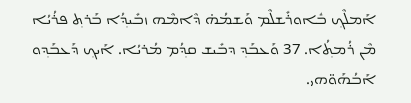ܐܰܡܠܶܟ݂ ܒܽܐܘܪܺܫܠܶܡ ܘܰܫܡܳܗ̇ ܕܶܐܡܶܗ ܙܒܺܝܕ݂ܳܐ ܒܰܪܬ݂ ܦܪܳܝܳܐ ܡܶܢ ܪܳܡܬ݂ܳܐ. 37 ܘܰܥܒܰܕ݂ ܕܒܺܝܫ ܩܕ݂ܳܡ ܡܳܪܝܳܐ. ܐܰܝܟ݂ ܕܰܥܒܰܕ݂ܘ ܐܰܒܳܗܰܘ̈ܗܝ.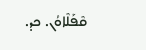ܩܶܦܰܠܶܐܘܳܢ. ܟܕ.